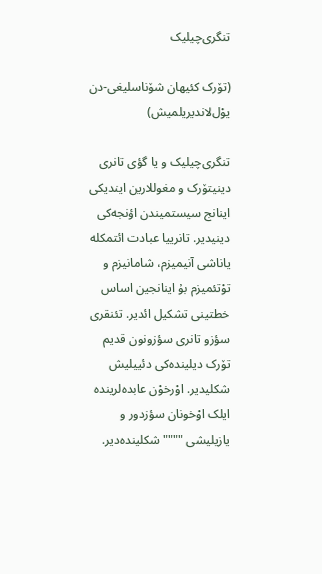تنگری‌چیلیک

(تۆرک کئیهان شۆناسلیغی-دن يوْل‌لاندیریلمیش)

تنگری‌چیلیک و يا گؤی تانری دینیتۆرک و مغوللارین ایندیکی اینانج سیستمیندن اؤنجه‌کی دینیدیر. تانریيا عبادت ائتمکله ياناشی آنیمیزم، شامانیزم و توْتئمیزم بۇ اینانجین اساس خطتینی تشکیل ائدیر. تئنقری سؤزو تانری سؤزونون قدیم تۆرک دیلینده‌کی دئيیلیش شکلیدیر. اوْرخوْن عابده‌لرینده ایلک اوْخونان سؤزدور و يازیلیشی """" شکلینده‌دیر.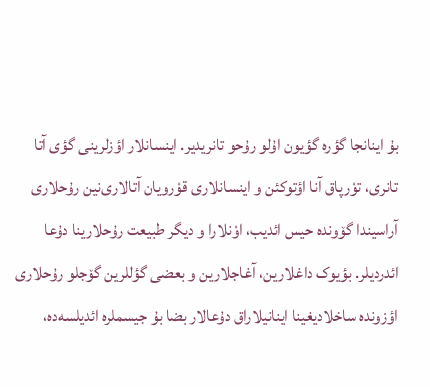بۇ اینانجا گؤره گؤيون اۇلو رۇحو تانریدیر. اینسانلار اؤزلرینی گؤی آتا تانری، توْرپاق آنا اؤتوکئن و اینسانلاری قوْرويان آتالاری‌نین رۇحلاری آراسیندا گۆونده حیس ائدیب، اوْنلارا و دیگر طبیعت رۇحلارینا دۇعا ائدردیلر. بؤيوک داغلارین، آغاجلارین و بعضی گؤللرین گۆجلو رۇحلاری اؤزونده ساخلادیغینا اینانیلاراق دۇعالار بضا بۇ جیسملره ائدیلسه‌ده،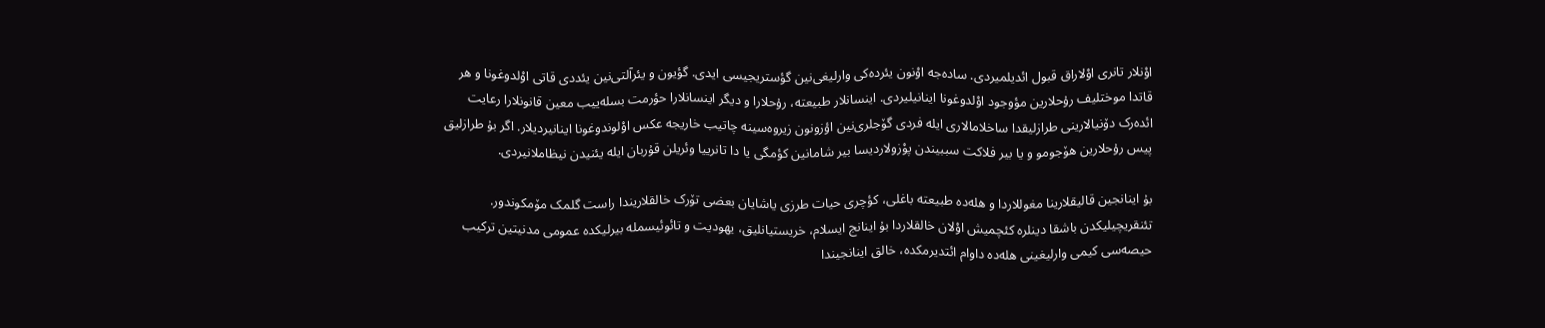اوْنلار تانری اوْلاراق قبول ائدیلمیردی. ساده‌جه اوْنون يئرده‌کی وارلیغی‌نین گؤستریجیسی ایدی. گؤيون و يئرآلتی‌نین يئددی قاتی اوْلدوغونا و هر قاتدا موختلیف رۇحلارین مؤوجود اوْلدوغونا اینانیلیردی. اینسانلار طبیعته، رۇحلارا و دیگر اینسانلارا حؤرمت بسله‌يیب معين قانونلارا رعايت ائده‌رک دۆنيالارینی طرازلیقدا ساخلامالاری ایله فردی گۆجلری‌نین اؤزونون زیروه‌سینه چاتیب خاریجه عکس اوْلوندوغونا اینانیردیلار. اگر بۇ طرازلیق پیس رۇحلارین هۆجومو و يا بیر فلاکت سببیندن پوْزولاردیسا بیر شامانین کؤمگی يا دا تانریيا وئریلن قۇربان ایله يئنیدن نیظاملانیردی.

بۇ اینانجین قالیقلارینا مغوللاردا و هله‌ده طبیعته باغلی، کؤچری حیات طرزی ياشايان بعضی تۆرک خالقلاریندا راست گلمک مۆمکوندور. تئنقریچیلیکدن باشقا دینلره کئچمیش اوْلان خالقلاردا بۇ اینانج ایسلام، خریستیانلیق، یهودیت و تائوئیسمله بیرلیکده عمومی مدنیتین ترکیب حیصه‌‌سی کیمی وارلیغینی هله‌ده داوام ائتدیرمکده، خالق اینانجیندا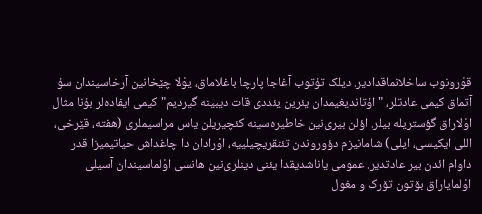قوْرونوب ساخلانماقدادیر. دیلک تۇتوب آغاجا پارچا باغلاماق، يوْلا چێخانین آرخاسیندان سۇ آتماق کیمی عادتلر، "اۇتاندیغیمدان يئرین يئددی قات دیبینه گیردیم" کیمی ایفاده‌لر بۇنا مثال اوْلاراق گؤستریله بیلر. اؤلن بیری‌نین خاطیره‌سینه کئچیریلن ياس مراسیملری (هفته، قێرخی، اللی ایکیسی، ایلی) شامانیزم دؤوروندن تئنقریچیلیيه، اوْرادان دا چاغداش حیاتیمیزا قدر داوام ائدن بیر عادتدیر. عمومی ياناشدیقدا يئنی دینلری‌نین هانسی اوْلماسیندان آسیلی اوْلماياراق بۆتون تۆرک و مغول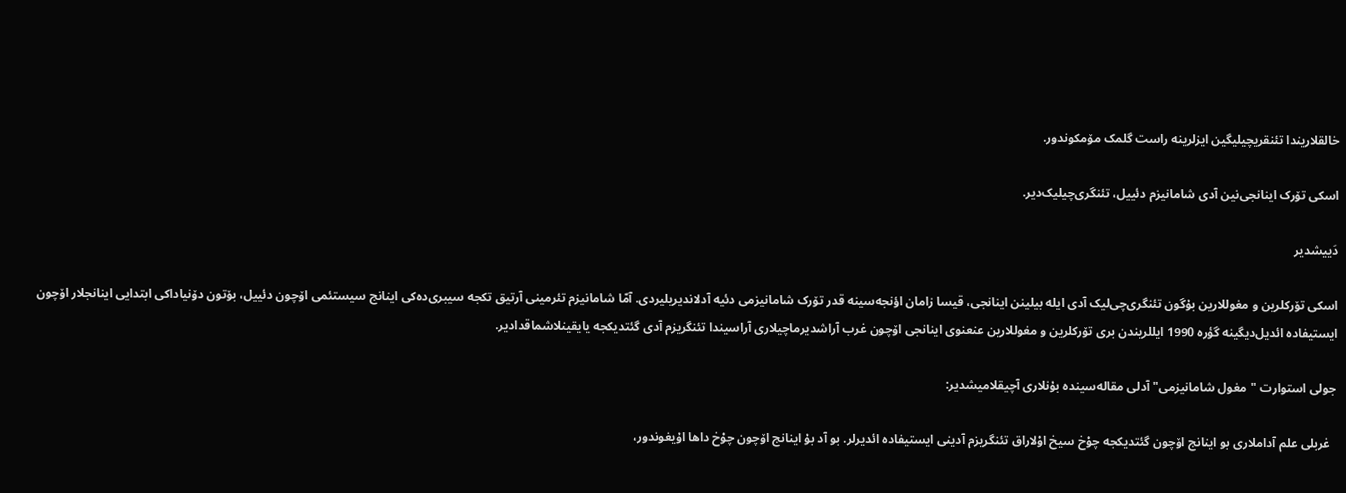خالقلاریندا تئنقریچیلیگین ایزلرینه راست گلمک مۆمکوندور.

اسکی تۆرک اینانجی‌نین آدی شامانیزم دئییل، تئنگری‌چیلیک‌دیر.

دَییشدیر

اسکی تۆرکلرین و مغوللارین بۇگون تئنگری‌چی‌لیک آدی ایله بیلینن اینانجی، قیسا زامان اؤنجه‌سینه قدر تۆرک شامانیزمی دئیه آدلاندیریلیردی. آمّا شامانیزم تئرمینی آرتیق تکجه سیبری‌ده‌کی اینانج سیستئمی اۆچون دئییل، بۆتون دۆنیاداکی ابتدایی اینانجلار اۆچون ایستیفاده ائدیل‌دیگینه گؤره 1990 ایللریندن بری تۆرکلرین و مغوللارین عنعنوی اینانجی اۆچون غرب آراشدیرماچیلاری آراسیندا تئنگریزم آدی گئتدیکجه یایقینلاشماقدادیر.

جولی استوارت "مغول شامانیزمی" آدلی مقاله‌سینده بۇنلاری آچیقلامیشدیر:

  غربلی علم آداملاری بو اینانج اۆچون گئتدیکجه چوْخ سیخ اوْلاراق تئنگریزم آدینی ایستیفاده ائدیرلر. بو آد بۇ اینانج اۆچون چوْخ داها اۇیغوندور،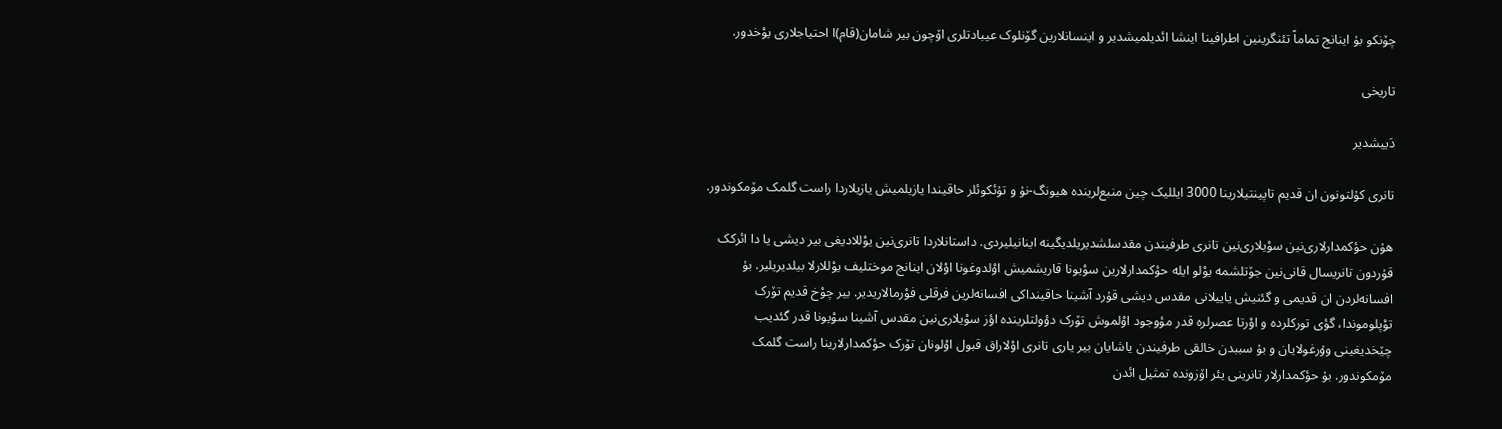چۆنکو بۇ اینانج تماماً تئنگرینین اطرافینا اینشا ائدیلمیشدیر و اینسانلارین گۆنلوک عیبادتلری اۆچون بیر شامان(قام)ا احتیاجلاری یوْخدور.

تاریخی

دَییشدیر

تانری کۇلتونون ان قدیم تاپینتیلارینا 3000 ایللیک چین منبع‌لرینده هیونگ-نۇ و تۇئکوئلر حاقیندا يازیلمیش يازیلاردا راست گلمک مۆمکوندور.

هۇن حؤکمدارلاری‌نین سوْيلاری‌نین تانری طرفیندن مقدسلشدیریلدیگینه اینانیلیردی. داستانلاردا تانری‌نین يوْللادیغی بیر دیشی يا دا ائرکک قۇردون تانریسال قانی‌نین جۆتلشمه يوْلو ایله حؤکمدارلارین سوْيونا قاریشمیش اوْلدوغونا اوْلان اینانج موختلیف يوْللارلا بیلدیریلیر. بۇ افسانه‌لردن ان قدیمی و گئنیش يايیلانی مقدس دیشی قۇرد آشینا حاقینداکی افسانه‌لرین فرقلی فوْرمالاریدیر. بیر چوْخ قدیم تۆرک توْپلوموندا، گؤی تورکلرده و اوْرتا عصرلره قدر مؤوجود اوْلموش تۆرک دؤولتلرینده اؤز سوْيلاری‌نین مقدس آشینا سوْيونا قدر گئدیب چێخدیغینی وۇرغولايان و بۇ سببدن خالقی طرفیندن ياشايان بیر ياری تانری اوْلاراق قبول اوْلونان تۆرک حؤکمدارلارینا راست گلمک مۆمکوندور. بۇ حؤکمدارلار تانرینی يئر اۆزونده تمثیل ائدن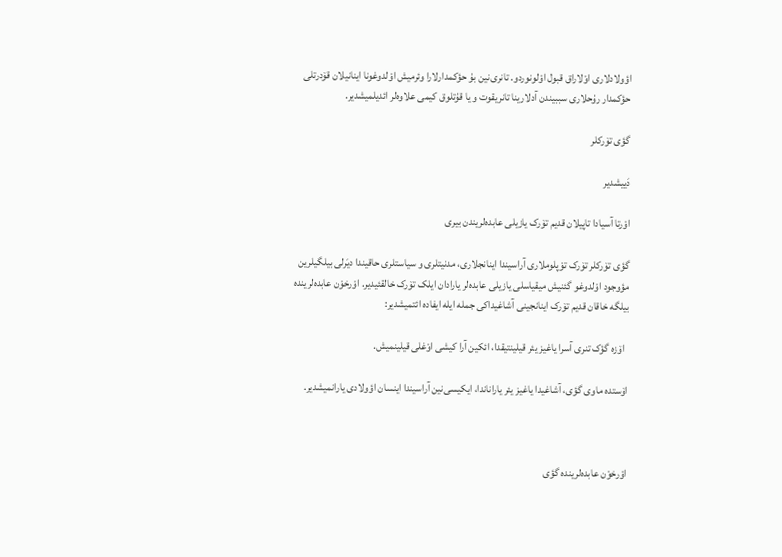اؤولادلاری اوْلاراق قبول اوْلونوردو. تانری‌نین بۇ حؤکمدارلارا وئرمیش اوْلدوغونا اینانیلان قۆدرتلی حؤکمدار رۇحلاری سببیندن آدلارینا تانریقوت و يا قۇتلوق کیمی علاوه‌‌لر ائدیلمیشدیر.

گؤی تۆرکلر

دَییشدیر

اوْرتا آسیادا تاپیلان قدیم تۆرک يازیلی عابده‌لریندن بیری

گؤی تۆرکلر تۆرک توْپلوملاری آراسیندا اینانجلاری، مدنیتلری و سیاستلری حاقیندا ديَرلی بیلگیلرین مؤوجود اوْلدوغو گئنیش میقياسلی يازیلی عابده‌لر يارادان ایلک تۆرک خالقئیدیر. اوْرخوْن عابده‌لرینده بیلگه خاقان قدیم تۆرک اینانجینی آشاغیداکی جمله‌‌ ایله ایفاده ائتمیشدیر:

  اۆزه گؤک تنری آسرا یاغیز یئر قیلینتیقدا، ائکین آرا کیشی اوْغلی قیلینمیش.

اۆستده ماوی گؤی، آشاغیدا ياغیز يئر ياراناندا، ایکیسی‌نین آراسیندا اینسان اؤولادی يارانمیشدیر.



اوْرخوْن عابده‌لرینده گؤی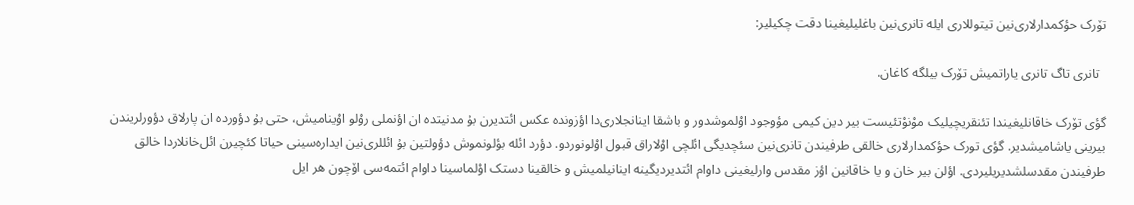تۆرک حؤکمدارلاری‌نین تیتوللاری ایله تانری‌نین باغلیلیغینا دقت چکیلیر:

  تانری تاگ تانری ياراتمیش تۆرک بیلگه کاغان.

گؤی تۆرک خاقانلیغیندا تئنقریچیلیک موْنوْتئیست بیر دین کیمی مؤوجود اوْلموشدور و باشقا اینانجلاری‌دا اؤزونده عکس ائتدیرن بۇ مدنیتده ان اؤنملی روْلو اوْينامیش، حتی بۇ دؤورده ان پارلاق دؤورلریندن بیرینی ياشامیشدیر. گؤی تورک حؤکمدارلاری خالقی طرفیندن تانری‌نین سئچدیگی ائلچی اوْلاراق قبول اوْلونوردو. دؤرد ائله بؤلونموش دؤولتین بۇ ائللری‌نین ایداره‌سینی حیاتا کئچیرن ائل‌خانلاردا خالق طرفیندن مقدسلشدیریلیردی. اؤلن بیر خان و يا خاقانین اؤز مقدس وارلیغینی داوام ائتدیردیگینه اینانیلمیش و خالقینا دستک اوْلماسینا داوام ائتمه‌سی اۆچون هر ایل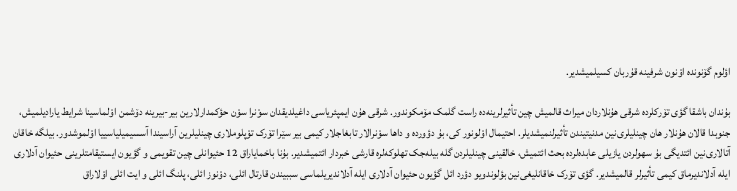اؤلوم گۆنونده اوْنون شرفینه قۇربان کسیلمیشدیر.

بۇندان باشقا گؤی تۆرکلرده شرقی هۇنلاردان میراث قالمیش چین تأثیرلرینه‌ده راست گلمک مۆمکوندور. شرقی هۇن ایمپئرياسی داغیلدیقدان سوْنرا سوْن حؤکمدارلارین بیر-بیرینه دۆشمن اوْلماسینا شرایط يارادیلمیش، جنوبدا قالان هۇنلار هان چینلیلری‌نین مدنیتیندن تأثیرلنمیشدیلر. احتیمال اوْلونور کی، بۇ دؤورده و داها سوْنرالار تابغاجلار کیمی بیر سێرا تۆرک توْپلوملاری چینلیلرین آراسیندا آسسیمیلياسیيا اوْلموشدور. بیلگه خاقان آتالاری‌نین ائتدیگی بۇ سهولردن يازیلی عابده‌لرده بحث ائتمیش، خالقینی چینلیلردن گله بیله‌جک تهلوکه‌‌لره قارشی خبردار ائتمیشدیر. بۇنا باخماياراق 12 حئیوانلی چین تقویمی و گؤيون ایستیقامتلرینی حئیوان آدلاری ایله آدلاندیرماق کیمی تأثیرلر قالمیشدیر. گؤی تۆرک خاقانلیغی‌نین بؤلوندويو دؤرد ائل گؤيون حئیوان آدلاری ایله آدلاندیریلماسی سببیندن قارتال ائلی، دوْنوز ائلی، پلنگ ائلی و ایت ائلی اوْلاراق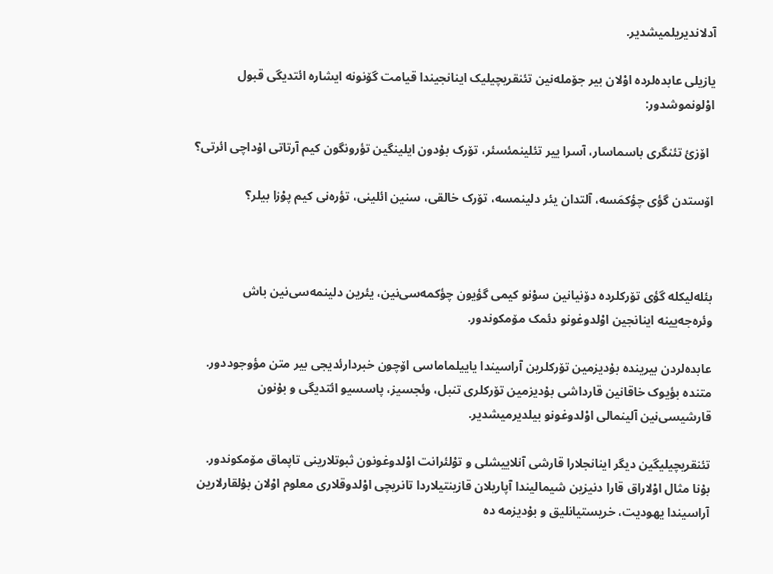آدلاندیریلمیشدیر.

يازیلی عابده‌لرده اوْلان بیر جۆمله‌‌نین تئنقریچیلیک اینانجیندا قيامت گۆنونه ایشاره ائتدیگی قبول اوْلونموشدور:

  اۆزئ تئنگری باسماسار، آسرا يیر تئلینمئسئر، تۆرک بۇدون ایلینگین تؤرونگون کیم آرتاتی اۇداچی ائرتی؟

اۆستدن گؤی چؤکمَسه، آلتدان يئر دلینمسه، تۆرک خالقی، سنین ائلینی، تؤره‌نی کیم پوْزا بیلر؟



بئله‌لیکله گؤی تۆرکلرده دۆنيانین سوْنو کیمی گؤيون چؤکمه‌سی‌نین، يئرین دلینمه‌سی‌نین باش وئره‌جه‌يینه اینانجین اوْلدوغونو دئمک مۆمکوندور.

عابده‌لردن بیرینده بۇدیزمین تۆرکلرین آراسیندا يايیلماماسی اۆچون خبردارئدیجی بیر متن مؤوجوددور. متنده بؤيوک خاقانین قارداشی بۇدیزمین تۆرکلری تنبل، وئجسیز، پاسسیو ائتدیگی و بۇنون قارشیسی‌نین آلینمالی اوْلدوغونو بیلدیرمیشدیر.

تئنقریچیلیگین دیگر اینانجلارا قارشی آنلايیشلی و توْلئرانت اوْلدوغونون ثبوتلارینی تاپماق مۆمکوندور. بۇنا مثال اوْلاراق قارا دنیزین شیمالیندا آپاریلان قازینتیلاردا تانریچی اوْلدوقلاری معلوم اوْلان بۇلقارلارین آراسیندا یهودیت، خریستیانلیق و بۇدیزمه ده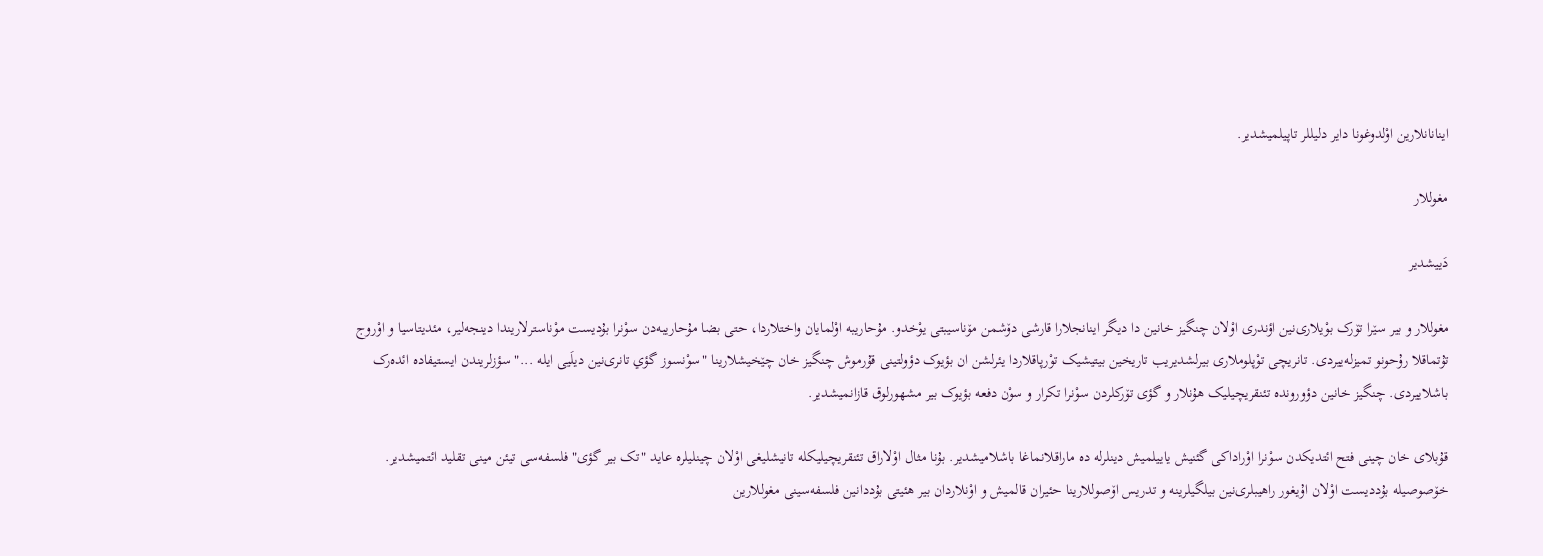اینانانلارین اوْلدوغونا دایر دلیللر تاپیلمیشدیر.

مغوللار

دَییشدیر

مغوللار و بیر سێرا تۆرک بوْيلاری‌نین اؤندری اوْلان چنگیز خانین دا دیگر اینانجلارا قارشی دۆشمن مۆناسیبتی يوْخدو. مۇحاریبه‌‌ اوْلمايان واختلاردا، حتی بضا مۇحاریبه‌‌دن سوْنرا بۇدیست موْناسترلاریندا دینجه‌لیر، مئدیتاسيا و اوْروج تۇتماقلا رۇحونو تمیزله‌يیردی. تانریچی توْپلوملاری بیرلشدیریب تاریخین بیتیشیک توْرپاقلاردا يئرلشن ان بؤيوک دؤولتینی قۇرموش چنگیز خان چێخیشلارینا "سوْنسوز گؤي تانری‌نین دیلَيی ایله ..." سؤزلریندن ایستیفاده ائده‌رک باشلايیردی. چنگیز خانین دؤورونده تئنقریچیلیک هۇنلار و گؤی تۆرکلردن سوْنرا تکرار و سوْن دفعه‌‌ بؤيوک بیر مشهورلوق قازانمیشدیر.

قۇبلای خان چینی فتح ائتدیکدن سوْنرا اوْراداکی گئنیش يايیلمیش دینلرله ده ماراقلانماغا باشلامیشدیر. بۇنا مثال اوْلاراق تئنقریچیلیکله تانیشلیغی اوْلان چینلیلره عاید "تک بیر گؤی" فلسفه‌سی تیئن مینی تقلید ائتمیشدیر. خۆصوصیله بۇددیست اوْلان اۇيغور راهیبلری‌نین بیلگیلرینه و تدریس اۆصوللارینا حئیران قالمیش و اوْنلاردان بیر هئيتی بۇددانین فلسفه‌سینی مغوللارین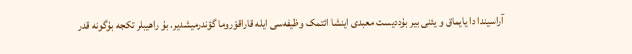آراسیندا دا يايماق و يئنی بیر بۇددیست معبدی اینشا ائتمک وظیفه‌‌سی ایله قاراقوْروما گؤندرمیشدیر. بۇ راهیبلر تکجه بۇگونه قدر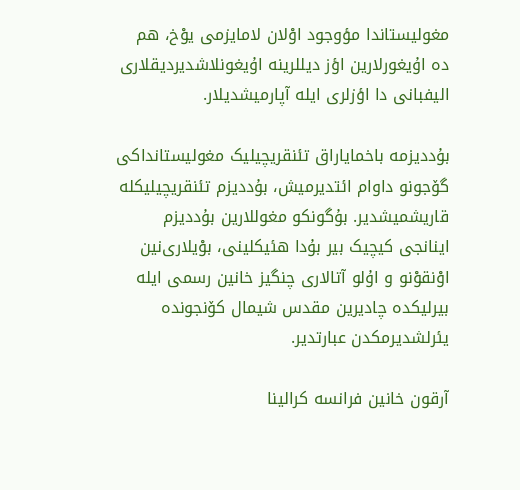مغولیستاندا مؤوجود اوْلان لامایزمی يوْخ، هم ده اۇيغورلارین اؤز دیللرینه اۇيغونلاشدیردیقلاری الیفبانی دا اؤزلری ایله آپارمیشدیلار.

بۇددیزمه باخماياراق تئنقریچیلیک مغولیستانداکی گۆجونو داوام ائتدیرمیش، بۇددیزم تئنقریچیلیکله قاریشمیشدیر. بۇگونکو مغوللارین بۇددیزم اینانجی کیچیک بیر بۇدا هئیکلینی، بوْيلاری‌نین اوْنقوْنو و اۇلو آتالاری چنگیز خانین رسمی ایله بیرلیکده چادیرین مقدس شیمال کۆنجونده يئرلشدیرمکدن عبارتدیر.

آرقون خانین فرانسه کرالینا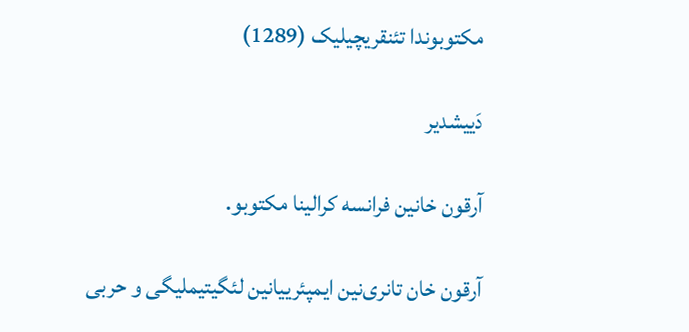مکتوبوندا تئنقریچیلیک (1289)

دَییشدیر

آرقون خانین فرانسه کرالینا مکتوبو.

آرقون خان تانری‌نین ایمپئریيانین لئگیتیملیگی و حربی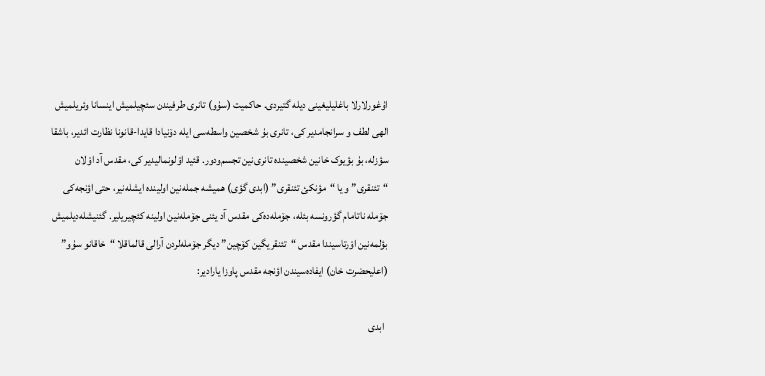اۇغورلارلا باغلیلیغینی دیله گتیردی. حاکمیت (سۇو) تانری طرفیندن سئچیلمیش اینسانا وئریلمیش الهی لطف و سرانجامدیر کی، تانری بۇ شخصین واسطه‌‌سی ایله دۆنيادا قايدا-قانونا نظارت ائدیر، باشقا سؤزله، بۇ بؤيوک خانین شخصینده تانری‌نین تجسم‌ودور. قئيد اوْلونمالیدیر کی، مقدس آد اوْلان “تئنقری” و يا “مؤنکئ تئنقری” (ابدی گؤی) همیشه جمله‌‌نین اولینده ایشله‌نیر، حتی اؤنجه‌کی جۆمله‌‌ ناتامام گؤرونسه بئله، جۆمله‌‌ده‌کی مقدس آد يئنی جۆمله‌‌نین اولینه کئچیریلیر. گئنیشله‌دیلمیش بؤلمه‌نین اوْرتاسیندا مقدس “تئنقریگین کۆچین” دیگر جۆمله‌‌لردن آرالی قالماقلا “خاقانو سۇو” (اعلیحضرت خان) ایفاده‌سیندن اؤنجه مقدس پاوزا يارادیر:

  ابدی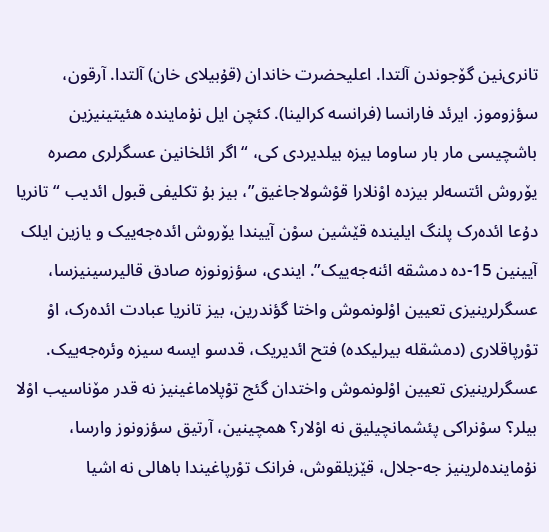تانری‌نین گۆجوندن آلتدا. اعلیحضرت خاندان (قۇبیلای خان) آلتدا. آرقون، سؤزوموز. ایرئد فارانسا (فرانسه کرالینا). کئچن ایل نۇماينده‌‌ هئيتینیزین باشچیسی مار بار ساوما بیزه بیلدیردی کی، “اگر ائلخانین عسگرلری مصره يۆروش ائتسه‌لر بیزده اوْنلارا قوْشولاجاغیق”، بیز بۇ تکلیفی قبول ائدیب “تانریا دۇعا ائده‌رک پلنگ ایلینده قێشین سوْن آيیندا يۆروش ائده‌جه‌يیک و يازین ایلک آيینین 15-ده دمشقه ائنه‌جه‌يیک”. ایندی، سؤزونوزه صادق قالیرسینیزسا، عسگرلرینیزی تعیین اوْلونموش واختا گؤندرین، بیز تانریا عبادت ائده‌رک، اوْ توْرپاقلاری (دمشقله بیرلیکده) فتح ائدیریک، قدسو ایسه سیزه وئره‌جه‌يیک. عسگرلرینیزی تعیین اوْلونموش واختدان گئج توْپلاماغینیز نه قدر مۆناسیب اوْلا بیلر؟ سوْنراکی پئشمانچیلیق نه اوْلار؟ همچینین، آرتیق سؤزونوز وارسا، نۇماينده‌‌لرینیز جه-جلال، قێزیلقوش، فرانک توْرپاغیندا باهالی نه اشيا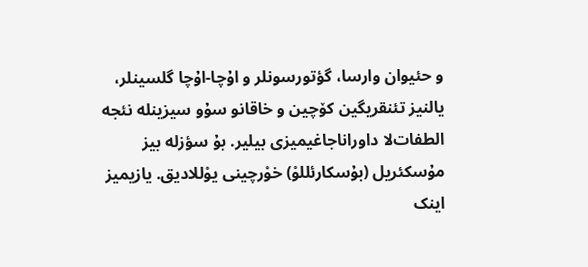و حئیوان وارسا، گؤتورسونلر و اۇچا-اۇچا گلسینلر، يالنیز تئنقریگین کۆچین و خاقانو سۇو سیزینله نئجه الطفات‌لا داوراناجاغیمیزی بیلیر. بۇ سؤزله بیز مۇسکئریل (بۇسکارئللوْ) خوْرچینی يوْللادیق. يازیمیز اینک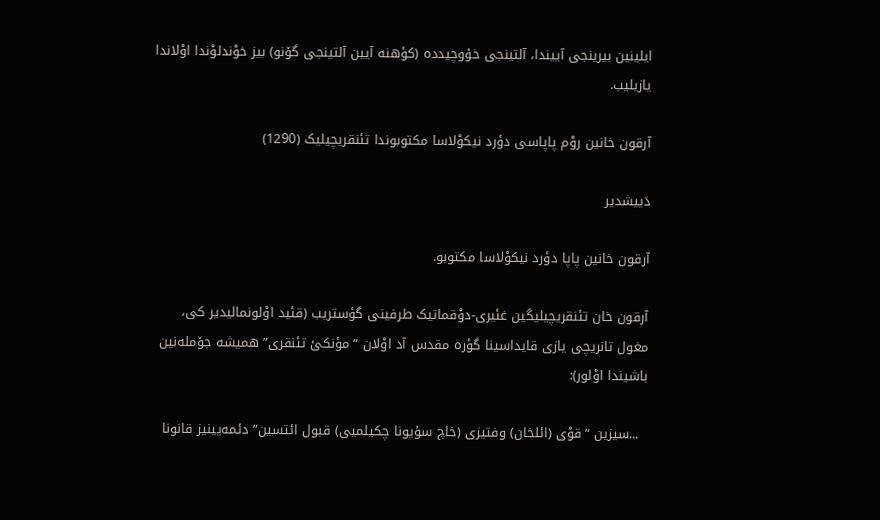ایلینین بیرینجی آيیندا، آلتینجی خۇوچیدده (کؤهنه آيین آلتینجی گۆنو) بیز خوْندلوْندا اوْلاندا يازیلیب.

آرقون خانین روْم پاپاسی دؤرد نیکوْلاسا مکتوبوندا تئنقریچیلیک (1290)

دَییشدیر

آرقون خانین پاپا دؤرد نیکوْلاسا مکتوبو.

آرقون خان تئنقریچیلیگین غئيری-دوْقماتیک طرفینی گؤستریب (قئيد اوْلونمالیدیر کی، مغول تانریچی يازی قايداسینا گؤره مقدس آد اوْلان “مؤنکئ تئنقری” همیشه جۆمله‌‌نین باشیندا اوْلور):

  ...سیزین “قوْی (ائلخان) وفتیزی (خاچ سۇيونا چکیلميی) قبول ائتسین” دئمه‌يینیز قانونا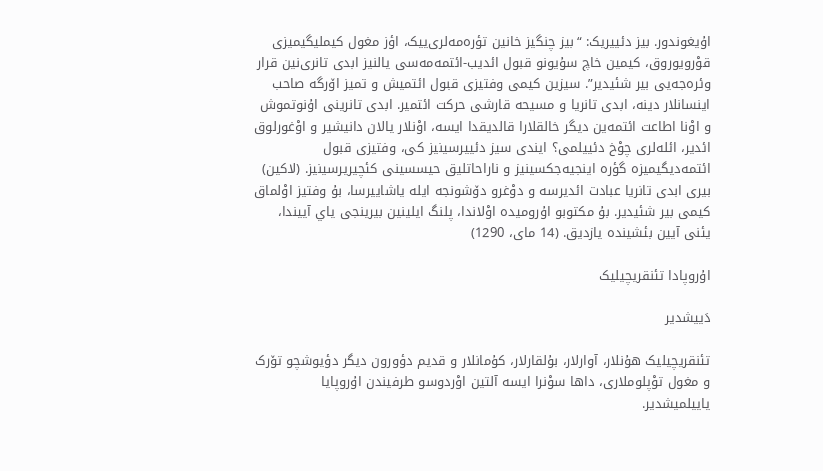اۇيغوندور. بیز دئيیریک: “بیز چنگیز خانین تؤره‌مه‌لری‌ییک، اؤز مغول کیملیگیمیزی قوْرويوروق، کیمین خاچ سۇيونو قبول ائدیب-ائتمه‌مه‌سی يالنیز ابدی تانری‌نین قرار وئره‌جه‌يی بیر شئيدیر”. سیزین کیمی وفتیزی قبول ائتمیش و تمیز اۆرگه صاحب اینسانلار دینه، ابدی تانریا و مسیحه قارشی حرکت ائتمیر. ابدی تانرینی اۇنوتموش و اوْنا اطاعت ائتمه‌ين دیگر خالقلارا قالدیقدا ایسه، اوْنلار يالان دانیشیر و اوْغورلوق ائدیر، ائله‌لری چوْخ دئيیلمی؟ ایندی سیز دئيیرسینیز کی، وفتیزی قبول ائتمه‌دیگیمیزه گؤره اینجیه‌جکسینیز و ناراحاتلیق حیسسینی کئچیریرسینیز. (لاکین) بیری ابدی تانریا عبادت ائدیرسه و دوْغرو دۆشونجه ایله ياشايیرسا، بۇ وفتیز اوْلماق کیمی بیر شئيدیر. بۇ مکتوبو اۇرومیده اوْلاندا، پلنگ ایلینین بیرینجی ياي آيیندا، يئنی آيین بئشینده يازدیق. (14 مای، 1290)

اۇروپادا تئنقریچیلیک

دَییشدیر

تئنقریچیلیک هۇنلار، آوارلار، بۇلقارلار، کۇمانلار و قدیم دؤورون دیگر دؤيوشچو تۆرک و مغول توْپلوملاری، داها سوْنرا ایسه آلتین اوْردوسو طرفیندن اۇروپايا يايیلمیشدیر.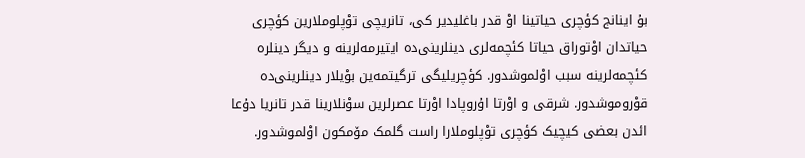بۇ اینانج کؤچری حیاتینا اوْ قدر باغلیدیر کی، تانریچی توْپلوملارین کؤچری حیاتدان اوْتوراق حیاتا کئچمه‌لری دینلرینی‌ده ایتیرمه‌لرینه و دیگر دینلره کئچمه‌لرینه سبب اوْلموشدور. کؤچریلیگی ترگیتمه‌ين بوْيلار دینلرینی‌ده قوْروموشدور. شرقی و اوْرتا اۇروپادا اوْرتا عصرلرین سوْنلارینا قدر تانریا دۇعا ائدن بعضی کیچیک کؤچری توْپلوملارا راست گلمک مۆمکون اوْلموشدور.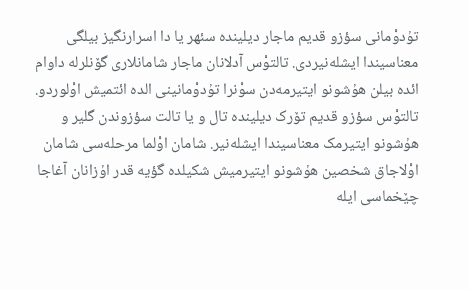تۇدوْمانی سؤزو قدیم ماجار دیلینده سئهر يا دا اسرارنگیز بیلگی معناسیندا ایشله‌نیردی. تالتوْس آدلانان ماجار شامانلاری گۆنلرله داوام ائده بیلن هۇشونو ایتیرمه‌دن سوْنرا تۇدوْمانينی الده ائتمیش اوْلوردو. تالتوْس سؤزو قدیم تۆرک دیلینده تال و يا تالت سؤزوندن گلیر و هۇشونو ایتیرمک معناسیندا ایشله‌نیر. شامان اوْلما مرحله‌‌سی شامان اوْلاجاق شخصین هۇشونو ایتیرمیش شکیلده گؤيه قدر اۇزانان آغاجا چێخماسی ایله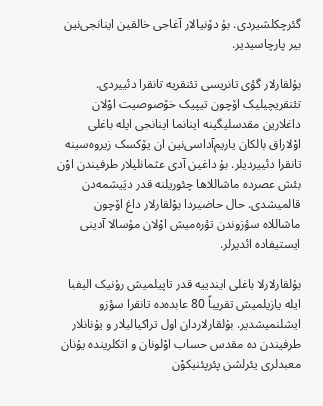گئرچکلشیردی. بۇ دۆنيالار آغاجی خالقین اینانجی‌نین بیر پارچاسیدیر.

بۇلقارلار گؤی تانریسی تئنقریه تانقرا دئيیردی. تئنقریچیلیک اۆچون تیپیک خۆصوصيت اوْلان داغلارین مقدسلیگینه اینانما اینانجی ایله باغلی اوْلاراق بالکان ياریم‌آداسی‌نین ان يۆکسک زیروه‌سینه تانقرا دئيیردیلر. بۇ داغین آدی عثمانلیلار طرفیندن اوْن بئش عصرده ماشاللاها چئوریلنه قدر ديَیشمه‌دن قالمیشدی. حال حاضیردا بوْلقارلار داغ اۆچون ماشاللاه سؤزوندن تؤره‌میش اوْلان مۇسالا آدینی ایستیفاده ائدیرلر.

بۇلقارلارلا باغلی ایندیيه قدر تاپیلمیش رۇنیک الیفبا ایله يازیلمیش تقریباً 80 عابده‌ده تانقرا سؤزو ایشلنمیشدیر. بۇلقارلاردان اول تراکيالیلار و يۇنانلار طرفیندن ده مقدس حساب اوْلونان و اتکلرینده يۇنان معبدلری يئرلشن پئرپئنیکوْن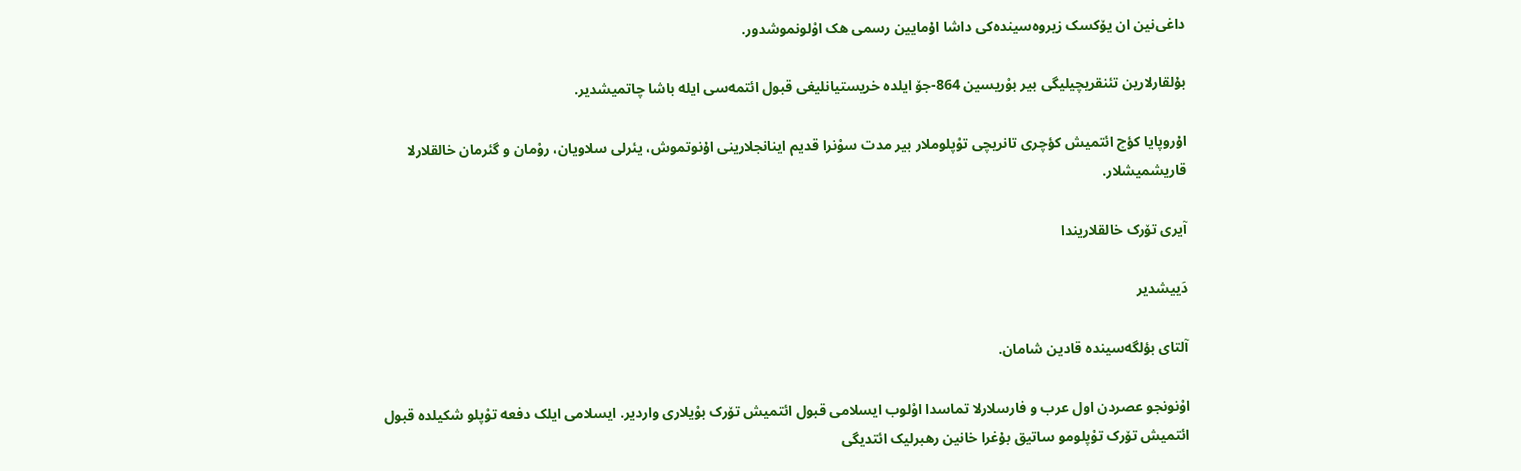داغی‌نین ان يۆکسک زیروه‌سینده‌کی داشا اۇمايین رسمی هک اوْلونموشدور.

بۇلقارلارین تئنقریچیلیگی بیر بوْریسین 864-جۆ ایلده خریستیانلیغی قبول ائتمه‌سی ایله باشا چاتمیشدیر.

اۇروپایا کؤچ ائتمیش کؤچری تانریچی توْپلوملار بیر مدت سوْنرا قدیم اینانجلارینی اۇنوتموش، يئرلی سلاويان، روْمان و گئرمان خالقلارلا قاریشمیشلار.

آیری تۆرک خالقلاریندا

دَییشدیر

آلتای بؤلگه‌سینده قادین شامان.

اوْنونجو عصردن اول عرب و فارسلارلا تماسدا اوْلوب ایسلامی قبول ائتمیش تۆرک بوْيلاری واردیر. ایسلامی ایلک دفعه‌‌ توْپلو شکیلده قبول ائتمیش تۆرک توْپلومو ساتیق بۇغرا خانین رهبرلیک ائتدیگی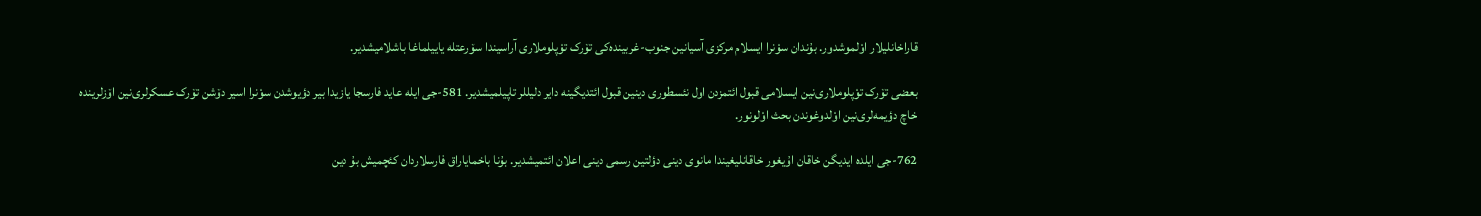قاراخانلیلار اوْلموشدور. بۇندان سوْنرا ایسلام مرکزی آسیانین جنوب-غربینده‌کی تۆرک توْپلوملاری آراسیندا سۆرعتله يايیلماغا باشلامیشدیر.

بعضی تۆرک توْپلوملاری‌نین ایسلامی قبول ائتمزدن اول نئسطوری دینین قبول ائتدیگینه دایر دلیللر تاپیلمیشدیر. 581-جی ایله عاید فارسجا يازیدا بیر دؤيوشدن سوْنرا اسیر دۆشن تۆرک عسکرلری‌نین اۆزلرینده خاچ دؤيمه‌لری‌نین اوْلدوغوندن بحث اوْلونور.

762-جی ایلده ایدیگن خاقان اۇيغور خاقانلیغیندا مانوی دینی دؤلتین رسمی دینی اعلان ائتمیشدیر. بۇنا باخماياراق فارسلاردان کئچمیش بۇ دین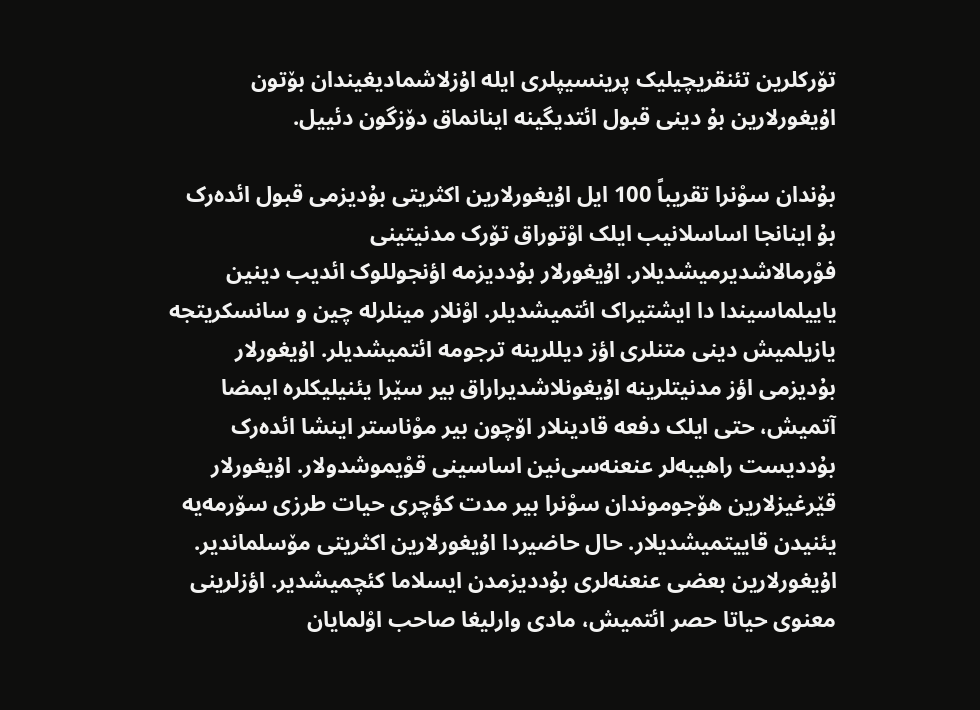تۆرکلرین تئنقریچیلیک پرینسیپلری ایله اۇزلاشمادیغیندان بۆتون اۇيغورلارین بۇ دینی قبول ائتدیگینه اینانماق دۆزگون دئيیل.

بۇندان سوْنرا تقریباً 100 ایل اۇيغورلارین اکثریتی بۇدیزمی قبول ائده‌رک بۇ اینانجا اساسلانیب ایلک اوْتوراق تۆرک مدنیتینی فوْرمالاشدیرمیشدیلار. اۇيغورلار بۇددیزمه اؤنجوللوک ائدیب دینین يايیلماسیندا دا ایشتیراک ائتمیشدیلر. اوْنلار مینلرله چین و سانسکریتجه يازیلمیش دینی متنلری اؤز دیللرینه ترجومه ائتمیشدیلر. اۇيغورلار بۇدیزمی اؤز مدنیتلرینه اۇيغونلاشدیراراق بیر سێرا يئنیلیکلره ایمضا آتمیش، حتی ایلک دفعه‌‌ قادینلار اۆچون بیر موْناستر اینشا ائده‌رک بۇددیست راهیبه‌لر عنعنه‌سی‌نین اساسینی قوْيموشدولار. اۇيغورلار قێرغیزلارین هۆجوموندان سوْنرا بیر مدت کؤچری حیات طرزی سۆرمه‌يه يئنیدن قايیتمیشدیلار. حال حاضیردا اۇيغورلارین اکثریتی مۆسلماندیر. اۇيغورلارین بعضی عنعنه‌‌لری بۇددیزمدن ایسلاما کئچمیشدیر. اؤزلرینی معنوی حیاتا حصر ائتمیش، مادی وارلیغا صاحب اوْلمايان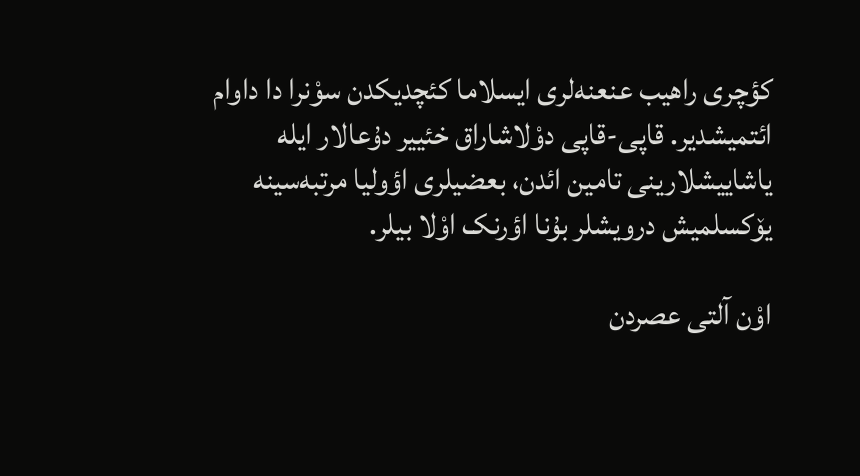کؤچری راهیب عنعنه‌‌لری ایسلاما کئچدیکدن سوْنرا دا داوام ائتمیشدیر. قاپی-قاپی دوْلاشاراق خئيیر دۇعالار ایله ياشايیشلارینی تامین ائدن، بعضیلری اؤوليا مرتبه‌سینه يۆکسلمیش درویشلر بۇنا اؤرنک اوْلا بیلر.

اوْن آلتی عصردن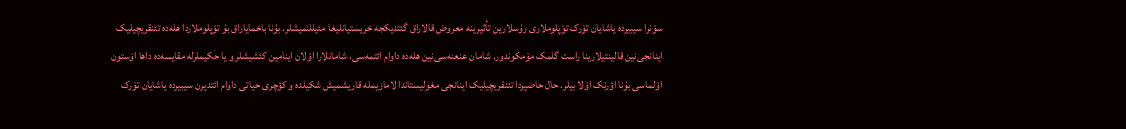سوْنرا سیبیرده ياشايان تۆرک توْپلوملاری رۇسلارین تأثیرینه معروض قالاراق گئتدیکجه خریستیانلیغا مئیللنمیشلر. بۇنا باخماياراق بۇ توْپلوملاردا هله‌ده تئنقریچیلیک اینانجی‌نین قالینتیلارینا راست گلمک مۆمکوندور. شامان عنعنه‌سی‌نین هله‌ده داوام ائتمه‌سی، شامانلارا اوْلان اینامین کئشیشلر و يا حکیملرله مقایسه‌ده داها اۆستون اوْلماسی بۇنا اؤرنک اوْلا بیلر. حال حاضیردا تئنقریچیلیک اینانجی مغولیستاندا لامازیمله قاریشمیش شکیلده و کؤچری حیاتی داوام ائتدیرن سیبیرده ياشايان تۆرک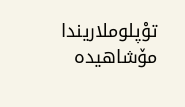توْپلوملاریندا مۆشاهیده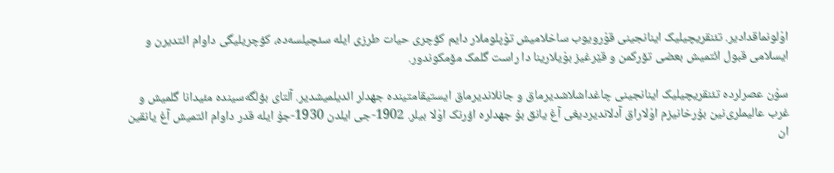اوْلونماقدادیر. تئنقریچیلیک اینانجینی قوْرويوب ساخلامیش توْپلوملار دایم کؤچری حیات طرزی ایله سئچیلسه‌ده، کؤچریلیگی داوام ائتدیرن و ایسلامی قبول ائتمیش بعضی تۆرکمن و قێرغیز بوْيلارینا دا راست گلمک مۆمکوندور.

سوْن عصرلرده تئنقریچیلیک اینانجینی چاغداشلاشدیرماق و جانلاندیرماق ایستیقامتینده جهدلر ائدیلمیشدیر. آلتای بؤلگه‌سینده مئيدانا گلمیش و غرب عالیملری‌نین بۇرخانیزم اوْلاراق آدلاندیردیغی آغ يانق بۇ جهدلره اؤرنک اوْلا بیلر. 1902-جی ایلدن 1930-جۇ ایله قدر داوام ائتمیش آغ يانقین ان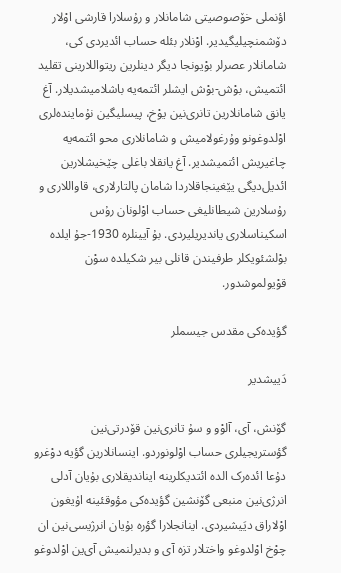اؤنملی خۆصوصيتی شامانلار و رۇسلارا قارشی اوْلار دۆشمنچیلیگیدیر. اوْنلار بئله حساب ائدیردی کی، شامانلار عصرلر بوْيونجا دیگر دینلرین ریتواللارینی تقلید ائتمیش، بوْش-بوْش ایشلر ائتمه‌يه باشلامیشدیلار. آغ يانق شامانلارین تانری‌نین يوْخ، پیسلیگین نۇماينده‌‌لری اوْلدوغونو وۇرغولامیش و شامانلاری محو ائتمه‌يه چاغیریش ائتمیشدیر. آغ يانقلا باغلی چێخیشلارین ائدیل‌دیگی يێغینجاقلاردا شامان پالتارلاری، قاواللاری و رۇسلارین شیطانلیغی حساب اوْلونان رۇس اسکیناسلاری ياندیریلیردی. بۇ آيینلره 1930-جۇ ایلده بوْلشئویکلر طرفیندن قانلی بیر شکیلده سوْن قوْيولموشدور.

گؤيده‌کی مقدس جیسملر

دَییشدیر

گۆنش، آی، آلوْو و سۇ تانری‌نین قۆدرتی‌نین گؤستریجیلری حساب اوْلونوردو. اینسانلارین گؤيه دوْغرو دۇعا ائده‌رک الده ائتدیکلرینه ایناندیقلاری بۇيان آدلی انرژی‌نین منبعی گۆنشین گؤيده‌کی مؤوقئينه اۇيغون اوْلاراق ديَیشیردی. اینانجلارا گؤره بۇيان انرژیسی‌نین ان چوْخ اوْلدوغو واختلار تزه آی و بدیرلنمیش آی‌ین اوْلدوغو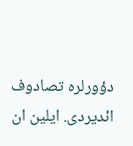دؤورلره تصادوف ائدیردی. ایلین ان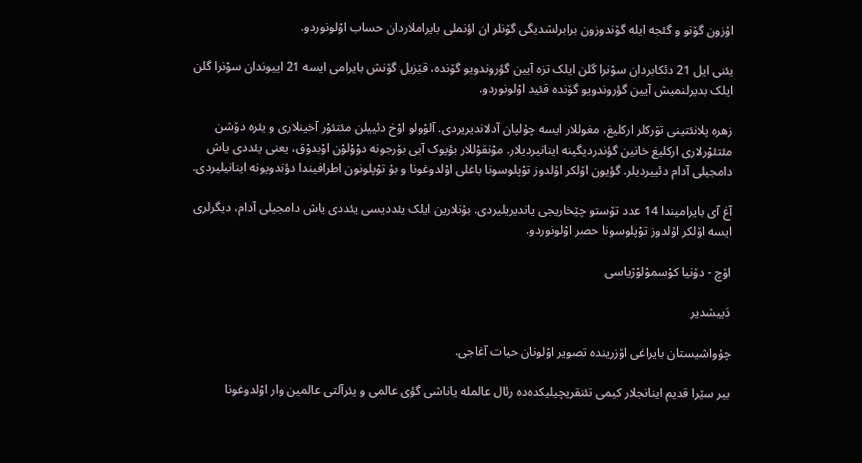اۇزون گۆنو و گئجه ایله گۆندوزون برابرلشدیگی گۆنلر ان اؤنملی بايراملاردان حساب اوْلونوردو.

يئنی ایل 21 دئکابردان سوْنرا گلن ایلک تزه آيین گؤروندويو گۆنده، قێزیل گۆنش بايرامی ایسه 21 ایيوندان سوْنرا گلن ایلک بدیرلنمیش آيین گؤروندويو گۆنده قئيد اوْلونوردو.

زهره پلانئتینی تۆرکلر ارکلیغ، مغوللار ایسه چۇلپان آدلاندیریردی. آلوْولو اوْخ دئيیلن مئتئوْر آخینلاری و يئره دۆشن مئتئوْرلاری ارکلیغ خانین گؤندردیگینه اینانیردیلار. موْنقوْللار بؤيوک آيی بۆرجونه دوْوْلوْن اوْبدوْق، یعنی يئددی ياش دامجیلی آدام دئيیردیلر. گؤيون اۆلکر اۇلدوز توْپلوسونا باغلی اوْلدوغونا و بۇ توْپلونون اطرافیندا دؤندويونه اینانیلیردی.

آغ آی بايرامیندا 14 عدد تۆستو چێخاریجی ياندیریلیردی. بۇنلارین ایلک يئددیسی يئددی ياش دامجیلی آدام، دیگرلری ایسه اۆلکر اۇلدوز توْپلوسونا حصر اوْلونوردو.

اۆچ - دۆنيا کوْسموْلوْژياسی

دَییشدیر

چۇواشیستان بايراغی اۆزرینده تصویر اوْلونان حيات آغاجی.

بیر سێرا قدیم اینانجلار کیمی تئنقریچیلیکده‌ده رئال عالمله ياناشی گؤی عالمی و يئرآلتی عالمین وار اوْلدوغونا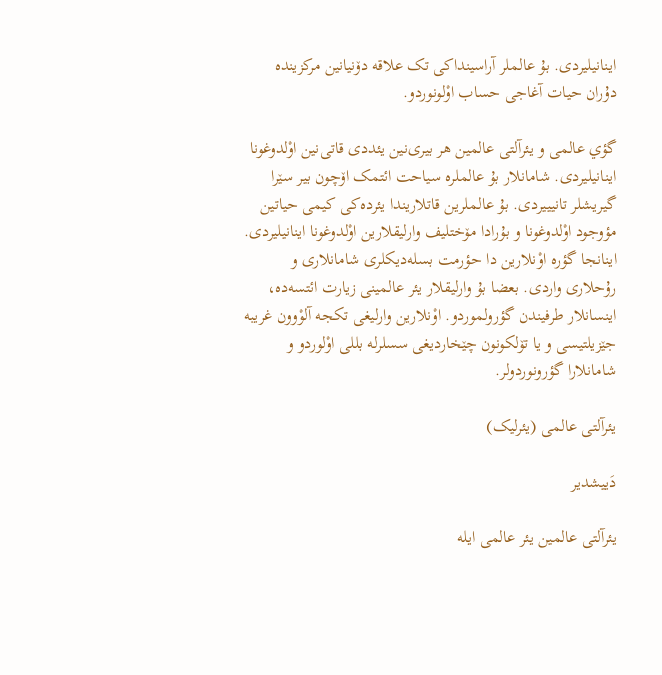اینانیلیردی. بۇ عالملر آراسینداکی تک علاقه‌‌ دۆنيانین مرکزینده دۇران حیات آغاجی حساب اوْلونوردو.

گؤي عالمی و يئرآلتی عالمین هر بیری‌نین يئددی قاتی‌نین اوْلدوغونا اینانیلیردی. شامانلار بۇ عالملره سياحت ائتمک اۆچون بیر سێرا گیریشلر تانیيیردی. بۇ عالملرین قاتلاریندا يئرده‌کی کیمی حیاتین مؤوجود اوْلدوغونا و بۇرادا مۆختلیف وارلیقلارین اوْلدوغونا اینانیلیردی. اینانجا گؤره اوْنلارین دا حؤرمت بسله‌دیکلری شامانلاری و رۇحلاری واردی. بعضا بۇ وارلیقلار يئر عالمینی زیارت ائتسه‌ده، اینسانلار طرفیندن گؤرولموردو. اوْنلارین وارلیغی تکجه آلوْوون غریبه جێزیلتیسی و يا تۆلکونون چێخاردیغی سسلرله بللی اوْلوردو و شامانلارا گؤرونوردولر.

يئرآلتی عالمی (يئرلیک)

دَییشدیر

يئرآلتی عالمین يئر عالمی ایله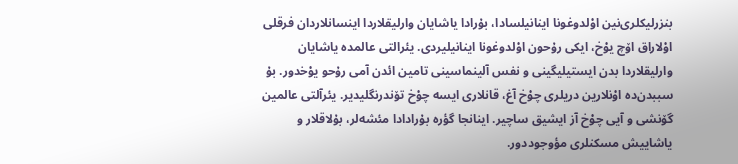بنزرلیکلری‌نین اوْلدوغونا اینانیلسادا، بۇرادا ياشايان وارلیقلاردا اینسانلاردان فرقلی اوْلاراق اۆچ يوْخ، ایکی رۇحون اوْلدوغونا اینانیلیردی. يئرالتی عالمده ياشايان وارلیقلاردا بدن ایستیلیگینی و نفس آلینماسینی تامین ائدن آمی رۇحو يوْخدور. بۇ سببدن‌ده اوْنلارین دریلری چوْخ آغ، قانلاری ایسه چوْخ تۆندرنگلیدیر. يئرآلتی عالمین گۆنشی و آيی چوْخ آز ایشیق ساچیر. اینانجا گؤره بۇرادادا مئشه‌لر، بۇلاقلار و ياشايیش مسکنلری مؤوجوددور.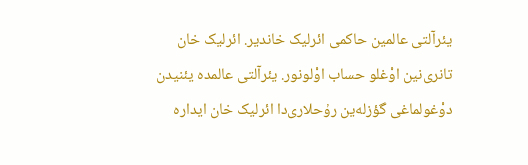يئرآلتی عالمین حاکمی ائرلیک خاندیر. ائرلیک خان تانری‌نین اوْغلو حساب اوْلونور. يئرآلتی عالمده يئنیدن دوْغولماغی گؤزله‌ين رۇحلاری‌دا ائرلیک خان ایداره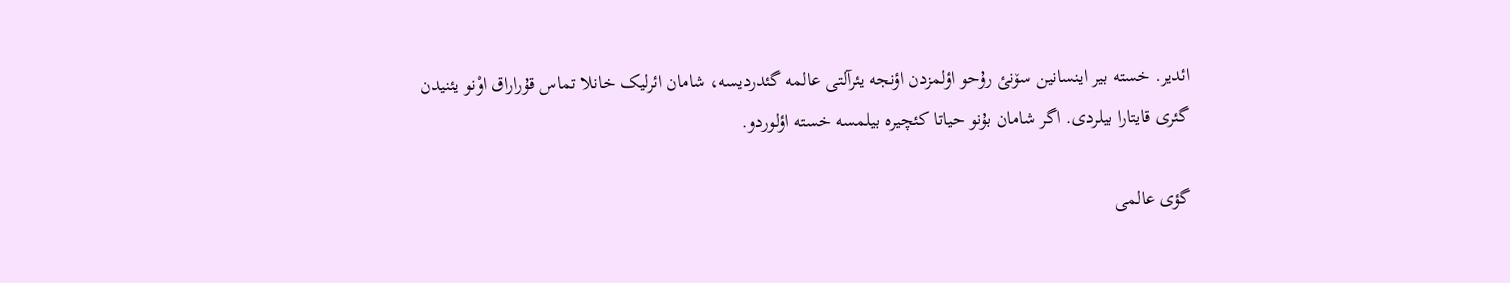ائدیر. خسته بیر اینسانین سۆنئ رۇحو اؤلمزدن اؤنجه يئرآلتی عالمه گئدردیسه، شامان ائرلیک خانلا تماس قۇراراق اوْنو يئنیدن گئری قايتارا بیلردی. اگر شامان بۇنو حیاتا کئچیره بیلمسه خسته اؤلوردو.

گؤی عالمی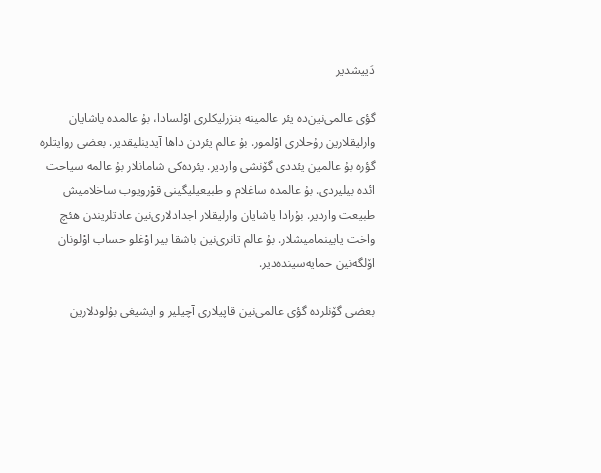دَییشدیر

گؤی عالمی‌نین‌ده يئر عالمینه بنزرلیکلری اوْلسادا، بۇ عالمده ياشايان وارلیقلارین رۇحلاری اوْلمور. بۇ عالم يئردن داها آيدینلیقدیر. بعضی روايتلره گؤره بۇ عالمین يئددی گۆنشی واردیر. يئرده‌کی شامانلار بۇ عالمه سياحت ائده بیلیردی. بۇ عالمده ساغلام و طبیعیلیگینی قوْرويوب ساخلامیش طبیعت واردیر. بۇرادا ياشايان وارلیقلار اجدادلاری‌نین عادتلریندن هئچ واخت يايینمامیشلار. بۇ عالم تانری‌نین باشقا بیر اوْغلو حساب اوْلونان اۆلگه‌نین حمایه‌‌سینده‌دیر.

بعضی گۆنلرده گؤی عالمی‌نین قاپیلاری آچیلیر و ایشیغی بۇلودلارین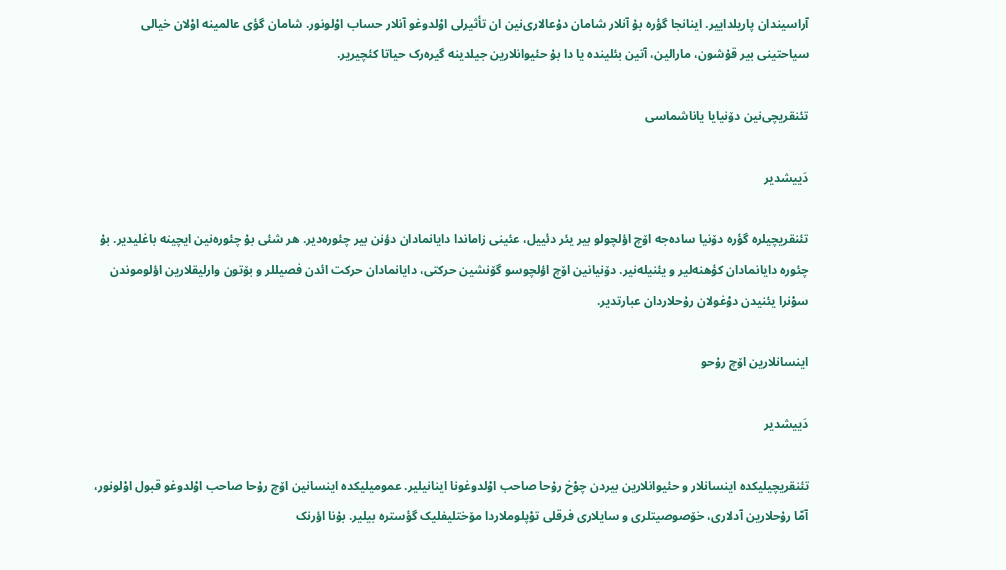آراسیندان پاریلدايیر. اینانجا گؤره بۇ آنلار شامان دۇعالاری‌نین ان تأثیرلی اوْلدوغو آنلار حساب اوْلونور. شامان گؤی عالمینه اوْلان خيالی سياحتینی بیر قۇشون، مارالین، آتین بئلینده يا دا بۇ حئیوانلارین جیلدینه گیره‌رک حیاتا کئچیریر.

تئنقریچی‌نین دۆنيايا ياناشماسی

دَییشدیر

تئنقریچیلره گؤره دۆنيا ساده‌جه اۆچ اؤلچولو بیر يئر دئيیل، عئینی زاماندا دايانمادان دؤنن بیر چئوره‌دیر. هر شئی بۇ چئوره‌نین ایچینه باغلیدیر. بۇ چئوره دايانمادان کؤهنه‌لیر و يئنیله‌نیر. دۆنيانین اۆچ اؤلچوسو گۆنشین حرکتی، دايانمادان حرکت ائدن فصیللر و بۆتون وارلیقلارین اؤلوموندن سوْنرا يئنیدن دوْغولان رۇحلاردان عبارتدیر.

اینسانلارین اۆچ رۇحو

دَییشدیر

تئنقریچیلیکده اینسانلار و حئیوانلارین بیردن چوْخ رۇحا صاحب اوْلدوغونا اینانیلیر. عمومیلیکده اینسانین اۆچ رۇحا صاحب اوْلدوغو قبول اوْلونور، آمّا رۇحلارین آدلاری، خۆصوصيتلری و سايلاری فرقلی توْپلوملاردا مۆختلیفلیک گؤستره بیلیر. بۇنا اؤرنک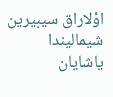اوْلاراق سیبیرین شیمالیندا ياشايان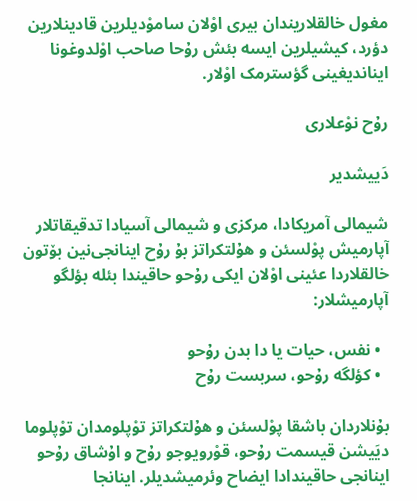مغول خالقلاریندان بیری اوْلان ساموْدیلرین قادینلارین دؤرد، کیشیلرین ایسه بئش رۇحا صاحب اوْلدوغونا ایناندیغینی گؤسترمک اوْلار.

رۇح نوْعلاری

دَییشدیر

شیمالی آمریکادا، مرکزی و شیمالی آسیادا تدقیقاتلار آپارمیش پوْلسئن و هۇلتکراتز بۇ رۇح اینانجی‌نین بۆتون خالقلاردا عئینی اوْلان ایکی رۇحو حاقیندا بئله بؤلگو آپارمیشلار:

  • نفس، حیات يا دا بدن رۇحو
  • کؤلگه رۇحو، سربست رۇح

بۇنلاردان باشقا پوْلسئن و هۇلتکراتز توْپلومدان توْپلوما ديَیشن قیسمت رۇحو، قوْرويوجو رۇح و اۇشاق رۇحو اینانجی حاقیندادا ایضاح وئرمیشدیلر. اینانجا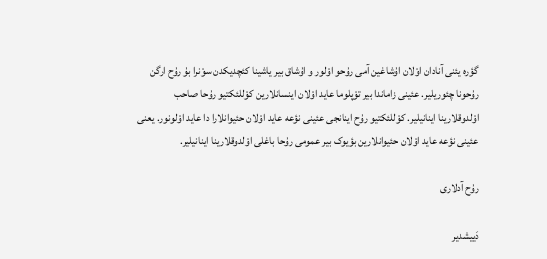گؤره يئنی آنادان اوْلان اۇشاغین آمی رۇحو اوْلور و اۇشاق بیر ياشینا کئچدیکدن سوْنرا بۇ رۇح ارگن رۇحونا چئوریلیر. عئینی زاماندا بیر توْپلوما عاید اوْلان اینسانلارین کوْللئکتیو رۇحا صاحب اوْلدوقلارینا اینانیلیر. کوْللئکتیو رۇح اینانجی عئینی نؤعه عاید اوْلان حئیوانلارا دا عاید اوْلونور. یعنی عئینی نؤعه عاید اوْلان حئیوانلارین بؤيوک بیر عمومی رۇحا باغلی اوْلدوقلارینا اینانیلیر.

رۇح آدلاری

دَییشدیر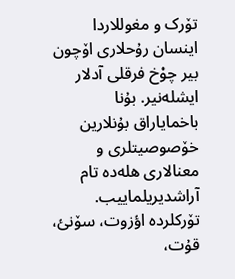تۆرک و مغوللاردا اینسان رۇحلاری اۆچون بیر چوْخ فرقلی آدلار ایشله‌نیر. بۇنا باخماياراق بۇنلارین خۆصوصيتلری و معنالاری هله‌ده تام آراشدیریلمايیب. تۆرکلرده اؤزوت، سۆنئ، قۇت،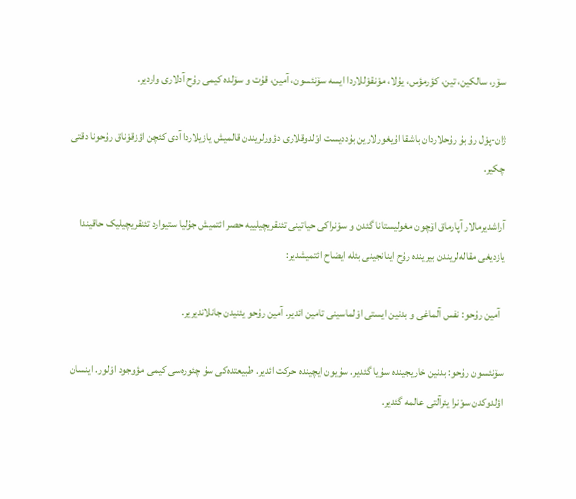سۆر، سالکین، تین، کؤرمؤس، يۇلا، موْنقوْللاردا ایسه سۆنئسون، آمین، قۇت و سۆلده کیمی رۇح آدلاری واردیر.

ژان-پوْل رۇ بۇ رۇحلاردان باشقا اۇيغورلارین بۇددیست اوْلدوقلاری دؤورلریندن قالمیش يازیلاردا آدی کئچن اؤزقوْناق رۇحونا دقتی چکیر.

آراشدیرمالار آپارماق اۆچون مغولیستانا گئدن و سوْنراکی حیاتینی تئنقریچیلیيه حصر ائتمیش جۇلیا ستیوارد تئنقریچیلیک حاقیندا يازدیغی مقاله‌لریندن بیرینده رۇح اینانجینی بئله ایضاح ائتمیشدیر:

  آمین رۇحو: نفس آلماغی و بدنین ایستی اوْلماسینی تامین ائدیر. آمین رۇحو يئنیدن جانلاندیریر.

سۆنئسون رۇحو: بدنین خاریجینده سۇيا گئدیر. سۇيون ایچینده حرکت ائدیر. طبیعتده‌کی سۇ چئوره‌سی کیمی مؤوجود اوْلور. اینسان اؤلدوکدن سوْنرا يئرآلتی عالمه گئدیر.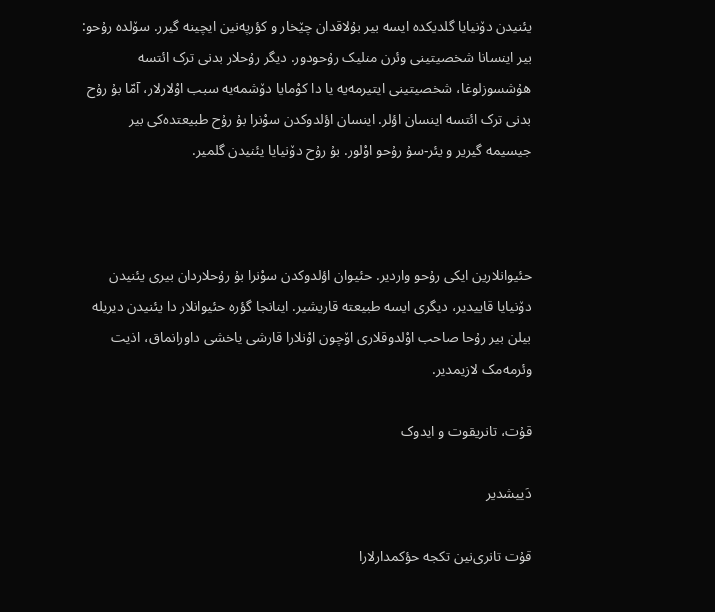يئنیدن دۆنيايا گلدیکده ایسه بیر بۇلاقدان چێخار و کؤرپه‌نین ایچینه گیرر. سۆلده رۇحو: بیر اینسانا شخصیتینی وئرن منلیک رۇحودور. دیگر رۇحلار بدنی ترک ائتسه هۇشسوزلوغا، شخصیتینی ایتیرمه‌يه يا دا کوْمايا دۆشمه‌يه سبب اوْلارلار، آمّا بۇ رۇح بدنی ترک ائتسه اینسان اؤلر. اینسان اؤلدوکدن سوْنرا بۇ رۇح طبیعتده‌کی بیر جیسیمه گیریر و يئر-سۇ رۇحو اوْلور. بۇ رۇح دۆنيايا يئنیدن گلمیر.



حئیوانلارین ایکی رۇحو واردیر. حئیوان اؤلدوکدن سوْنرا بۇ رۇحلاردان بیری يئنیدن دۆنيايا قايیدیر، دیگری ایسه طبیعته قاریشیر. اینانجا گؤره حئیوانلار دا يئنیدن دیریله بیلن بیر رۇحا صاحب اوْلدوقلاری اۆچون اوْنلارا قارشی ياخشی داورانماق، اذیت وئرمه‌مک لازیمدیر.

قۇت، تانریقوت و ایدوک

دَییشدیر

قۇت تانری‌نین تکجه حؤکمدارلارا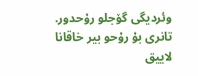وئردیگی گۆجلو رۇحدور. تانری بۇ رۇحو بیر خاقانا لايیق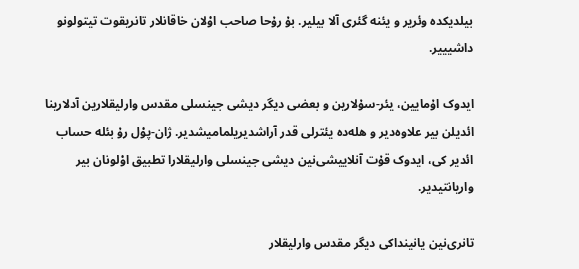بیلدیکده وئریر و يئنه گئری آلا بیلیر. بۇ رۇحا صاحب اوْلان خاقانلار تانریقوت تیتولونو داشیيیر.

ایدوک اۇمايین، يئر-سۇلارین و بعضی دیگر دیشی جینسلی مقدس وارلیقلارین آدلارینا ائدیلن بیر علاوه‌‌دیر و هله‌ده يئترلی قدر آراشدیریلمامیشدیر. ژان-پوْل رۇ بئله حساب ائدیر کی، ایدوک قۇت آنلايیشی‌نین دیشی جینسلی وارلیقلارا تطبیق اوْلونان بیر واریانتیدیر.

تانری‌نین يانینداکی دیگر مقدس وارلیقلار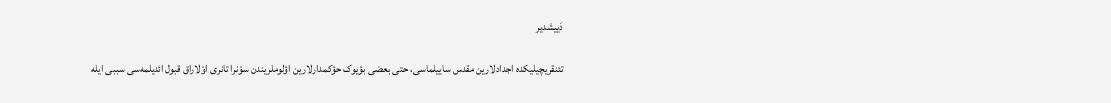دَییشدیر

تئنقریچیلیکده اجدادلارین مقدس سايیلماسی، حتی بعضی بؤيوک حؤکمدارلارین اؤلوملریندن سوْنرا تانری اوْلاراق قبول ائدیلمه‌سی سببی ایله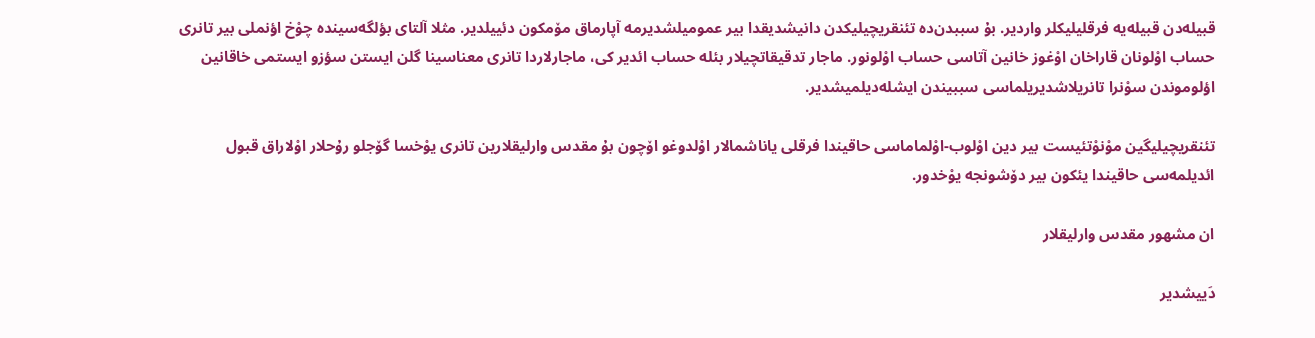قبیله‌دن قبیله‌يه فرقلیلیکلر واردیر. بۇ سببدن‌ده تئنقریچیلیکدن دانیشدیقدا بیر عمومیلشدیرمه آپارماق مۆمکون دئيیلدیر. مثلا آلتای بؤلگه‌سینده چوْخ اؤنملی بیر تانری حساب اوْلونان قاراخان اوْغوز خانین آتاسی حساب اوْلونور. ماجار تدقیقاتچیلار بئله حساب ائدیر کی، ماجارلاردا تانری معناسینا گلن ایستن سؤزو ایستمی خاقانین اؤلوموندن سوْنرا تانریلاشدیریلماسی سببیندن ایشله‌دیلمیشدیر.

تئنقریچیلیگین موْنوْتئیست بیر دین اوْلوب-اوْلماماسی حاقیندا فرقلی ياناشمالار اوْلدوغو اۆچون بۇ مقدس وارلیقلارین تانری يوْخسا گۆجلو رۇحلار اوْلاراق قبول ائدیلمه‌سی حاقیندا يئکون بیر دۆشونجه يوْخدور.

ان مشهور مقدس وارلیقلار

دَییشدیر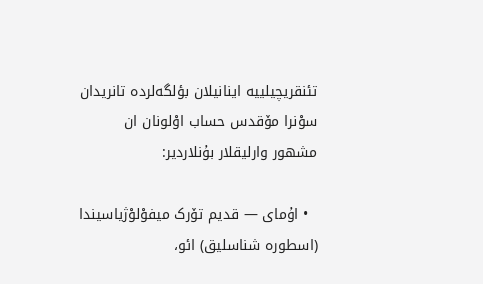تئنقریچیلیيه اینانیلان بؤلگه‌لرده تانریدان سوْنرا مۆقدس حساب اوْلونان ان مشهور وارلیقلار بۇنلاردیر:

  • اۇمای — قدیم تۆرک میفوْلوْژياسیندا (اسطوره شناسلیق) ائو،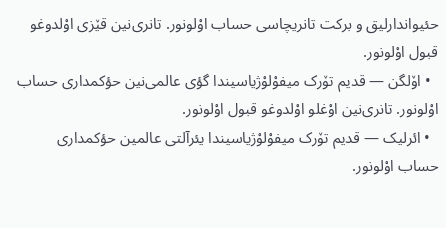حئیواندارلیق و برکت تانریچاسی حساب اوْلونور. تانری‌نین قێزی اوْلدوغو قبول اوْلونور.
  • اۆلگن — قدیم تۆرک میفوْلوْژياسیندا گؤی عالمی‌نین حؤکمداری حساب اوْلونور. تانری‌نین اوْغلو اوْلدوغو قبول اوْلونور.
  • ائرلیک — قدیم تۆرک میفوْلوْژياسیندا يئرآلتی عالمین حؤکمداری حساب اوْلونور.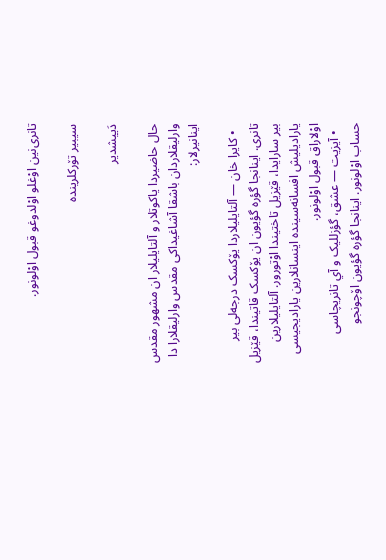تانری‌نین اوْغلو اوْلدوغو قبول اوْلونور.

سیبیر تۆرکلرینده

دَییشدیر

حال حاضیردا ياکوتلار و آلتايلیلار ان مشهور مقدس وارلیقلاردان باشقا آشاغیداکی مقدس وارلیقلارا دا اینانیرلار:

  • کايرا خان — آلتايلیلاردا يۆکسک درجه‌‌لی بیر تانری. اینانجا گؤره گؤيون ان يۆکسک قاتیندا، قێزیل بیر سارايدا، قێزیل تاختیندا اوْتورور. آلتايلیلارین يارادیلیش افسانه‌سینده اینسانلارین يارادیجیسی اوْلاراق قبول اوْلونور.
  • آيزیت — عشق، گؤزللیک و آي تانریچاسی حساب اوْلونور. اینانجا گؤره گؤيون اۆچونجو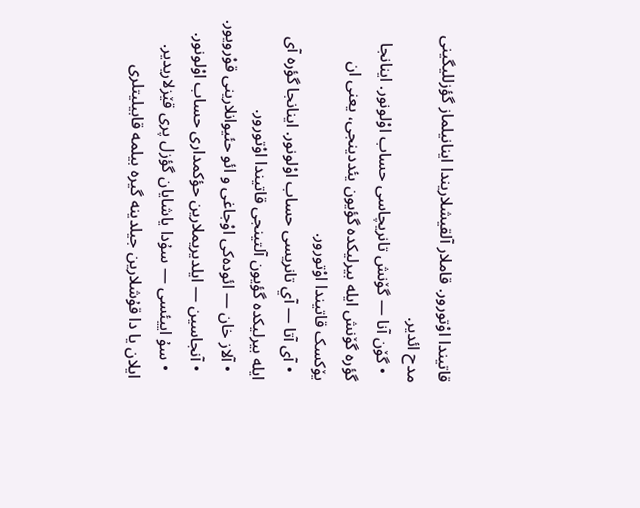قاتیندا اوْتورور. قاملار آلقیشلاریندا اینانیلماز گؤزللیگینی مدح ائدیر.
  • گۆن آنا — گۆنش تانریچاسی حساب اوْلونور. اینانجا گؤره گۆنش ایله بیرلیکده گؤيون يئددینجی، یعنی ان يۆکسک قاتیندا اوْتورور.
  • آی آتا — آي تانریسی حساب اوْلونور. اینانجا گؤره آی ایله بیرلیکده گؤيون آلتینجی قاتیندا اوْتورور.
  • آلاز خان — ائوده‌کی اوْجاغی و ائو حئیوانلارینی قوْرويور.
  • آنجاسین — ایلدیریملارین حؤکمداری حساب اوْلونور.
  • سۇ ایيئسی — سۇدا ياشايان گؤزل پری قێزلاریدیر. ایلان يا دا قۇشلارین جیلدینه گیره بیلمه قابیلیتلری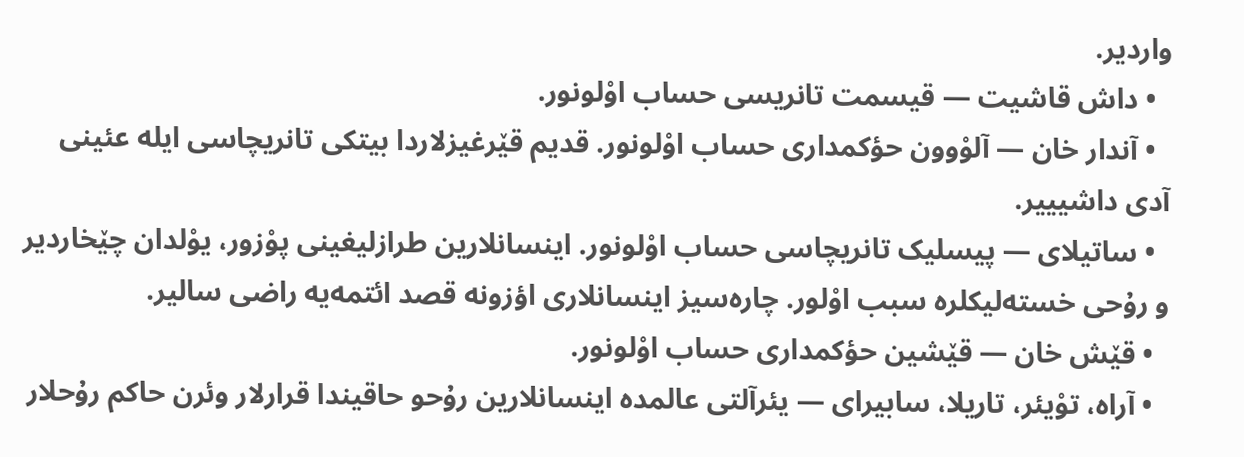واردیر.
  • داش قاشیت — قیسمت تانریسی حساب اوْلونور.
  • آندار خان — آلوْوون حؤکمداری حساب اوْلونور. قدیم قێرغیزلاردا بیتکی تانریچاسی ایله عئینی آدی داشیيیر.
  • ساتیلای — پیسلیک تانریچاسی حساب اوْلونور. اینسانلارین طرازلیغینی پوْزور، يوْلدان چێخاردیر و رۇحی خسته‌لیکلره سبب اوْلور. چاره‌سیز اینسانلاری اؤزونه قصد ائتمه‌يه راضی سالیر.
  • قێش خان — قێشین حؤکمداری حساب اوْلونور.
  • آراه، توْيئر، تاریلا، سابیرای — يئرآلتی عالمده اینسانلارین رۇحو حاقیندا قرارلار وئرن حاکم رۇحلار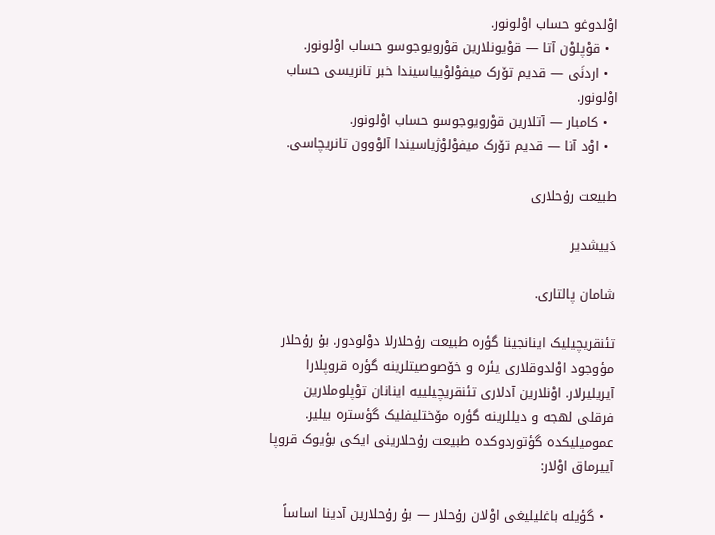اوْلدوغو حساب اوْلونور.
  • قوْپلوْن آتا — قوْيونلارین قوْرويوجوسو حساب اوْلونور.
  • اردنَی — قدیم تۆرک میفوْلوْيياسیندا خبر تانریسی حساب اوْلونور.
  • کامبار — آتلارین قوْرويوجوسو حساب اوْلونور.
  • اوْد آنا — قدیم تۆرک میفوْلوْژياسیندا آلوْوون تانریچاسی.

طبیعت رۇحلاری

دَییشدیر

شامان پالتاری.

تئنقریچیلیک اینانجینا گؤره طبیعت رۇحلارلا دوْلودور. بۇ رۇحلار مؤوجود اوْلدوقلاری يئره و خۆصوصيتلرینه گؤره قروپلارا آيریلیرلار. اوْنلارین آدلاری تئنقریچیلیيه اینانان توْپلوملارین فرقلی لهجه و دیللرینه گؤره مۆختلیفلیک گؤستره بیلیر. عمومیلیکده گؤتوردوکده طبیعت رۇحلارینی ایکی بؤيوک قروپا آيیرماق اوْلار:

  • گؤيله باغلیلیغی اوْلان رۇحلار — بۇ رۇحلارین آدینا اساساً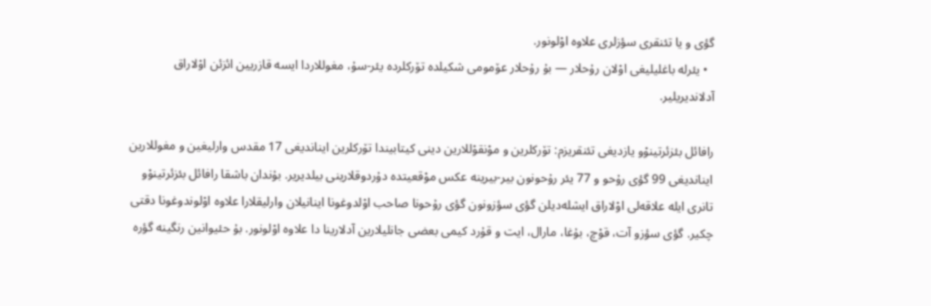گؤی و يا تئنقری سؤزلری علاوه‌‌ اوْلونور.
  • يئرله باغلیلیغی اوْلان رۇحلار — بۇ رۇحلار عۆمومی شکیلده تۆرکلرده يئر-سۇ، مغوللاردا ایسه قازریین ائزئن اوْلاراق آدلاندیریلیر.

رافائل بئزئرتینوْو يازدیغی تئنقریزم: تۆرکلرین و موْنقوْللارین دینی کیتابیندا تۆرکلرین ایناندیغی 17 مقدس وارلیغین و مغوللارین ایناندیغی 99 گؤی رۇحو و 77 يئر رۇحونون بیر-بیرینه عکس موْقعیتده دۇردوقلارینی بیلدیریر. بۇندان باشقا رافائل بئزئرتینوْو تانری ایله علاقه‌‌لی اوْلاراق ایشله‌دیلن گؤی سؤزونون گؤی رۇحونا صاحب اوْلدوغونا اینانیلان وارلیقلارا علاوه‌‌ اوْلوندوغونا دقتی چکیر. گؤی سؤزو آت، قوْچ، بۇغا، مارال، ایت و قۇرد کیمی بعضی جانلیلارین آدلارینا دا علاوه‌‌ اوْلونور. بۇ حئیوانین رنگینه گؤره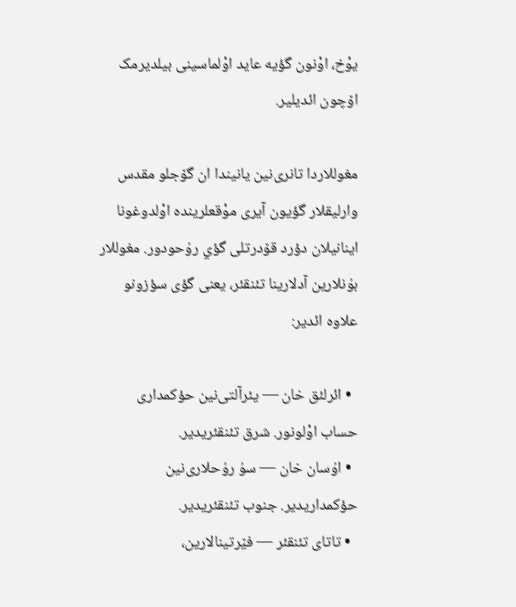يوْخ، اوْنون گؤيه عاید اوْلماسینی بیلدیرمک اۆچون ائدیلیر.

مغوللاردا تانری‌نین يانیندا ان گۆجلو مقدس وارلیقلار گؤيون آيری موْقعلرینده اوْلدوغونا اینانیلان دؤرد قۆدرتلی گؤي رۇحودور. مغوللار بۇنلارین آدلارینا تئنقئر، یعنی گؤی سؤزونو علاوه‌‌ ائدیر:

  • ائرلئق خان — يئرآلتی‌نین حؤکمداری حساب اوْلونور. شرق تئنقئریدیر.
  • اۇسان خان — سۇ رۇحلاری‌نین حؤکمداریدیر. جنوب تئنقئریدیر.
  • تاتای تئنقئر — فێرتینالارین،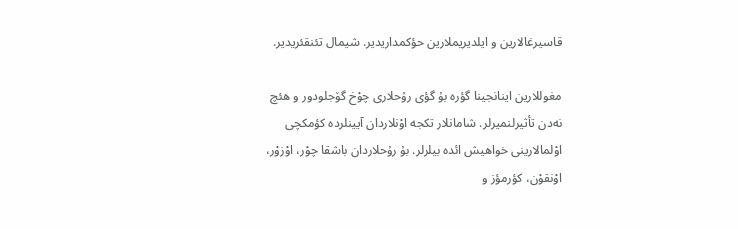قاسیرغالارین و ایلدیریملارین حؤکمداریدیر. شیمال تئنقئریدیر.

مغوللارین اینانجینا گؤره بۇ گؤی رۇحلاری چوْخ گۆجلودور و هئچ نه‌دن تأثیرلنمیرلر. شامانلار تکجه اوْنلاردان آيینلرده کؤمکچی اوْلمالارینی خواهیش ائده بیلرلر. بۇ رۇحلاردان باشقا چوْر، اوْزوْر، اوْنقوْن، کؤرمؤز و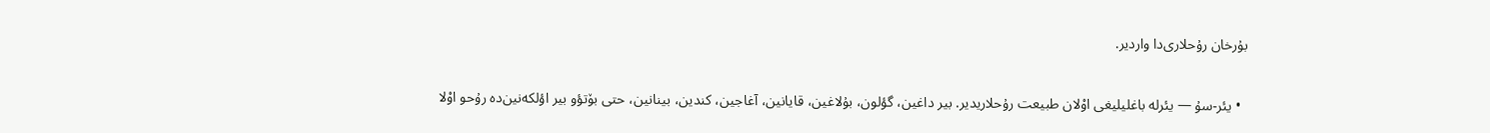بۇرخان رۇحلاری‌دا واردیر.

  • يئر-سۇ — يئرله باغلیلیغی اوْلان طبیعت رۇحلاریدیر. بیر داغین، گؤلون، بۇلاغین، قايانین، آغاجین، کندین، بینانین، حتی بۆتؤو بیر اؤلکه‌نین‌ده رۇحو اوْلا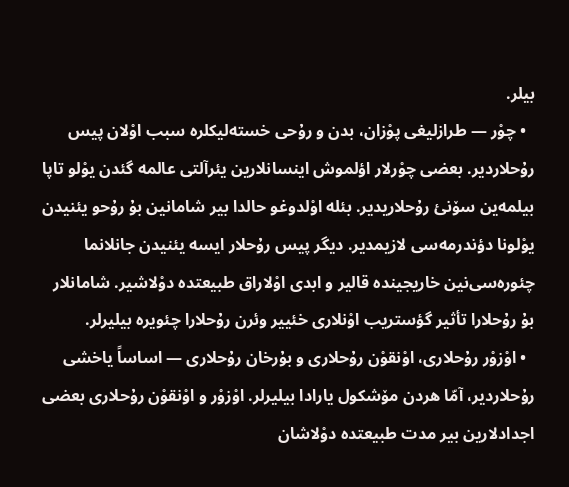بیلر.
  • چوْر — طرازلیغی پوْزان، بدن و رۇحی خسته‌لیکلره سبب اوْلان پیس رۇحلاردیر. بعضی چوْرلار اؤلموش اینسانلارین يئرآلتی عالمه گئدن يوْلو تاپا بیلمه‌ين سۆنئ رۇحلاریدیر. بئله اوْلدوغو حالدا بیر شامانین بۇ رۇحو يئنیدن يوْلونا دؤندرمه‌سی لازیمدیر. دیگر پیس رۇحلار ایسه يئنیدن جانلانما چئوره‌سی‌نین خاریجینده قالیر و ابدی اوْلاراق طبیعتده دوْلاشیر. شامانلار بۇ رۇحلارا تأثیر گؤستریب اوْنلاری خئيیر وئرن رۇحلارا چئویره بیلیرلر.
  • اوْزوْر رۇحلاری، اوْنقوْن رۇحلاری و بۇرخان رۇحلاری — اساساً ياخشی رۇحلاردیر، آمّا هردن مۆشکول يارادا بیلیرلر. اوْزوْر و اوْنقوْن رۇحلاری بعضی اجدادلارین بیر مدت طبیعتده دوْلاشان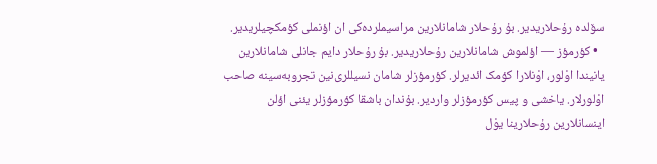سۆلده رۇحلاریدیر. بۇ رۇحلار شامانلارین مراسیملرده‌کی ان اؤنملی کؤمکچیلریدیر.
  • کؤرمؤز — اؤلموش شامانلارین رۇحلاریدیر. بۇ رۇحلار دایم جانلی شامانلارین يانیندا اوْلور، اوْنلارا کؤمک ائدیرلر. کؤرمؤزلر شامان نسیللری‌نین تجروبه‌سینه صاحب اوْلورلار. ياخشی و پیس کؤرمؤزلر واردیر. بۇندان باشقا کؤرمؤزلر يئنی اؤلن اینسانلارین رۇحلارینا يوْل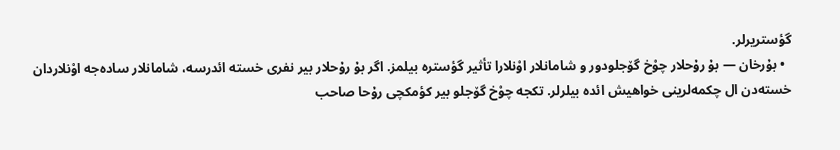گؤستریرلر.
  • بۇرخان — بۇ رۇحلار چوْخ گۆجلودور و شامانلار اوْنلارا تأثیر گؤستره بیلمز. اگر بۇ رۇحلار بیر نفری خسته ائدرسه، شامانلار ساده‌جه اوْنلاردان خسته‌دن ال چکمه‌لرینی خواهیش ائده بیلرلر. تکجه چوْخ گۆجلو بیر کؤمکچی رۇحا صاحب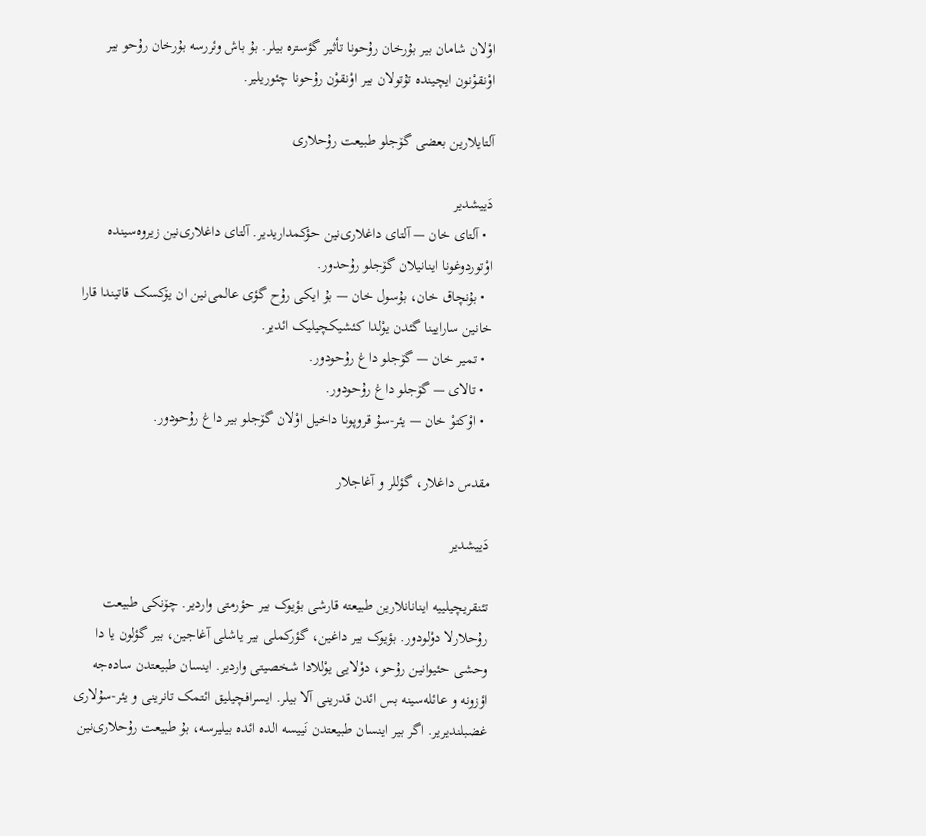اوْلان شامان بیر بۇرخان رۇحونا تأثیر گؤستره بیلر. بۇ باش وئررسه بۇرخان رۇحو بیر اوْنقوْنون ایچینده تۇتولان بیر اوْنقوْن رۇحونا چئوریلیر.

آلتايلارین بعضی گۆجلو طبیعت رۇحلاری

دَییشدیر
  • آلتای خان — آلتای داغلاری‌نین حؤکمداریدیر. آلتای داغلاری‌نین زیروه‌سینده اوْتوردوغونا اینانیلان گۆجلو رۇحدور.
  • بۇنچاق خان، بۇسول خان — بۇ ایکی رۇح گؤی عالمی‌نین ان يۆکسک قاتیندا قارا خانین سارايینا گئدن يوْلدا کئشیکچیلیک ائدیر.
  • تمیر خان — گۆجلو داغ رۇحودور.
  • تالای — گۆجلو داغ رۇحودور.
  • اوْکتوْ خان — يئر-سۇ قروپونا داخیل اوْلان گۆجلو بیر داغ رۇحودور.

مقدس داغلار، گؤللر و آغاجلار

دَییشدیر

تئنقریچیلیيه اینانانلارین طبیعته قارشی بؤيوک بیر حؤرمتی واردیر. چۆنکی طبیعت رۇحلارلا دوْلودور. بؤيوک بیر داغین، گؤرکملی بیر ياشلی آغاجین، بیر گؤلون يا دا وحشی حئیوانین رۇحو، دوْلايی يوْللادا شخصیتی واردیر. اینسان طبیعتدن ساده‌جه اؤزونه و عائله‌‌سینه بس ائدن قدرینی آلا بیلر. ایسرافچیلیق ائتمک تانرینی و يئر-سۇلاری غضبلندیریر. اگر بیر اینسان طبیعتدن نَيیسه الده ائده بیلیرسه، بۇ طبیعت رۇحلاری‌نین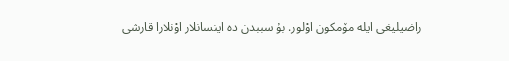راضیلیغی ایله مۆمکون اوْلور. بۇ سببدن ده اینسانلار اوْنلارا قارشی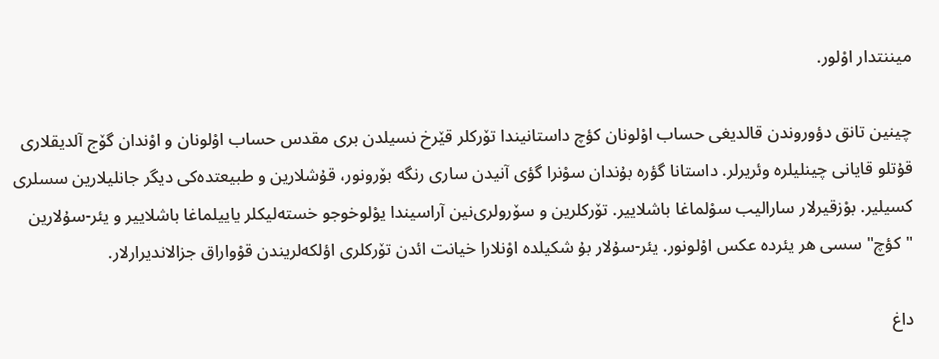میننتدار اوْلور.

چینین تانق دؤوروندن قالدیغی حساب اوْلونان کؤچ داستانیندا تۆرکلر قێرخ نسیلدن بری مقدس حساب اوْلونان و اوْندان گۆج آلدیقلاری قۇتلو قايانی چینلیلره وئریرلر. داستانا گؤره بۇندان سوْنرا گؤی آنیدن ساری رنگه بۆرونور، قۇشلارین و طبیعتده‌کی دیگر جانلیلارین سسلری کسیلیر. بوْزقیرلار سارالیب سوْلماغا باشلايیر. تۆرکلرین و سۆرولری‌نین آراسیندا يوْلوخوجو خسته‌لیکلر يايیلماغا باشلايیر و يئر-سۇلارین "کؤچ" سسی هر يئرده عکس اوْلونور. يئر-سۇلار بۇ شکیلده اوْنلارا خيانت ائدن تۆرکلری اؤلکه‌لریندن قوْواراق جزالاندیرارلار.

داغ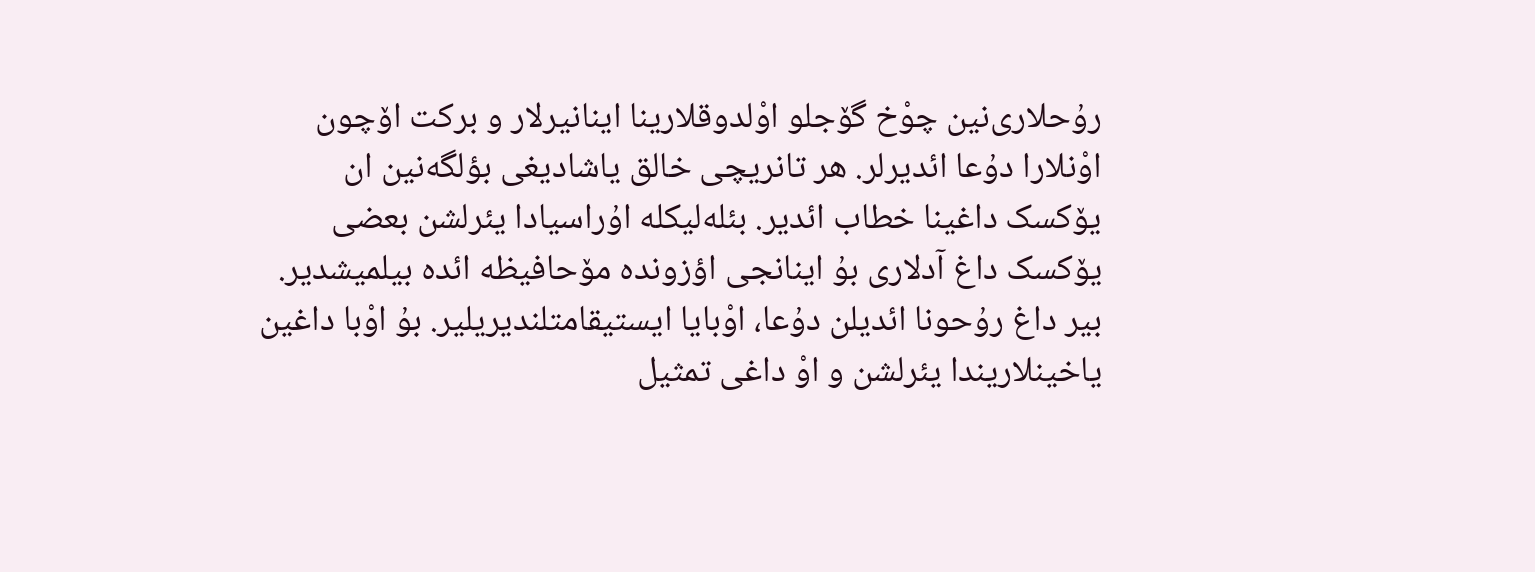رۇحلاری‌نین چوْخ گۆجلو اوْلدوقلارینا اینانیرلار و برکت اۆچون اوْنلارا دۇعا ائدیرلر. هر تانریچی خالق ياشادیغی بؤلگه‌نین ان يۆکسک داغینا خطاب ائدیر. بئله‌لیکله اۇراسیادا يئرلشن بعضی يۆکسک داغ آدلاری بۇ اینانجی اؤزونده مۆحافیظه‌‌ ائده بیلمیشدیر. بیر داغ رۇحونا ائدیلن دۇعا، اوْبايا ایستیقامتلندیریلیر. بۇ اوْبا داغین ياخینلاریندا يئرلشن و اوْ داغی تمثیل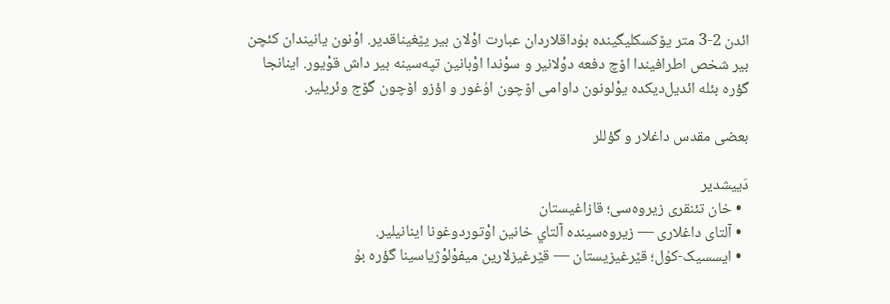ائدن 2-3 متر يۆکسکلیگینده بۇداقلاردان عبارت اوْلان بیر يێغیناقدیر. اوْنون يانیندان کئچن بیر شخص اطرافیندا اۆچ دفعه‌‌ دوْلانیر و سوْندا اوْبانین تپه‌سینه بیر داش قوْيور. اینانجا گؤره بئله ائدیل‌دیکده يوْلونون داوامی اۆچون اۇغور و اؤزو اۆچون گۆج وئریلیر.

بعضی مقدس داغلار و گؤللر

دَییشدیر
  • خان تئنقری زیروه‌سی؛ قازاغیستان
  • آلتای داغلاری — زیروه‌سینده آلتاي خانین اوْتوردوغونا اینانیلیر.
  • ایسسیک-کۇل؛ قێرغیزیستان — قێرغیزلارین میفوْلوْژياسینا گؤره بۇ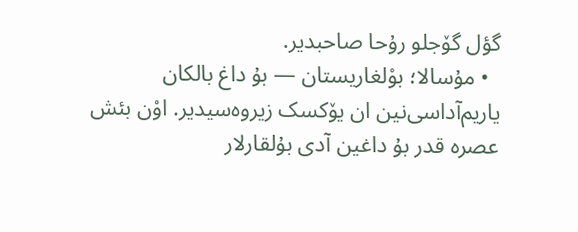گؤل گۆجلو رۇحا صاحبدیر.
  • مۇسالا؛ بوْلغاریستان — بۇ داغ بالکان ياریم‌آداسی‌نین ان يۆکسک زیروه‌سیدیر. اوْن بئش عصره قدر بۇ داغین آدی بۇلقارلار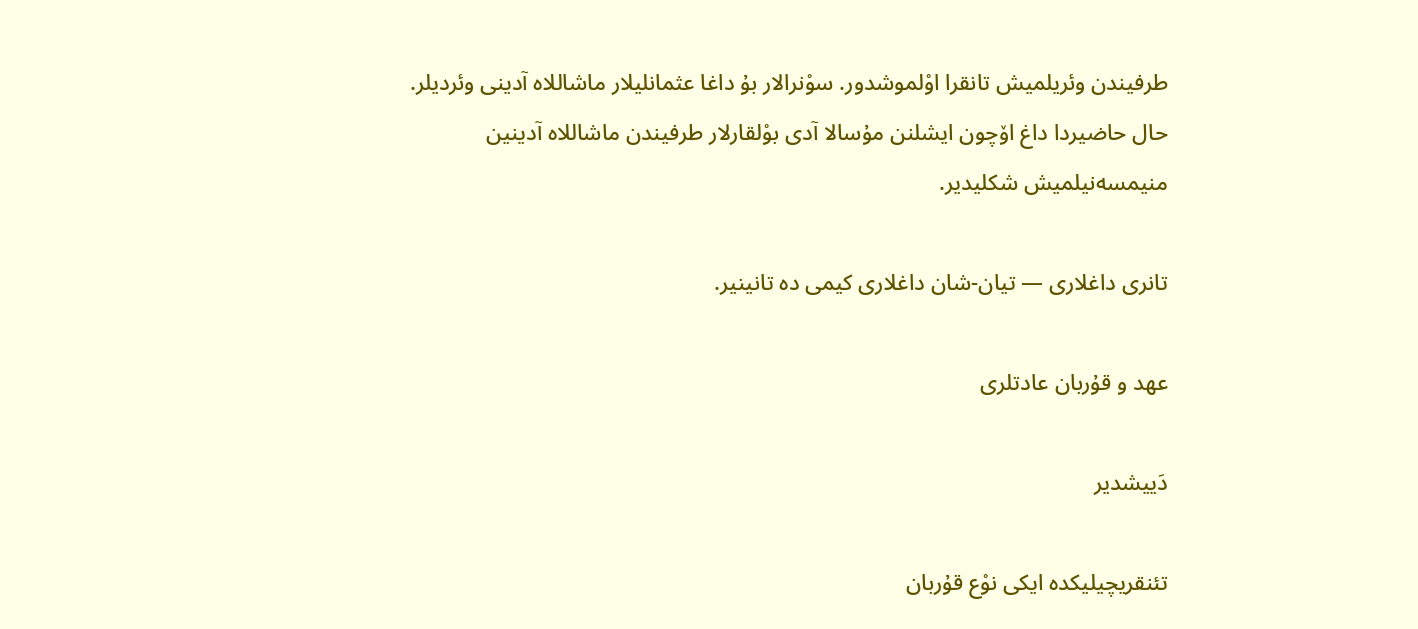طرفیندن وئریلمیش تانقرا اوْلموشدور. سوْنرالار بۇ داغا عثمانلیلار ماشاللاه آدینی وئردیلر. حال حاضیردا داغ اۆچون ایشلنن مۇسالا آدی بوْلقارلار طرفیندن ماشاللاه آدینین منیمسه‌نیلمیش شکلیدیر.

تانری داغلاری — تيان-شان داغلاری کیمی ده تانینیر.

عهد و قۇربان عادتلری

دَییشدیر

تئنقریچیلیکده ایکی نوْع قۇربان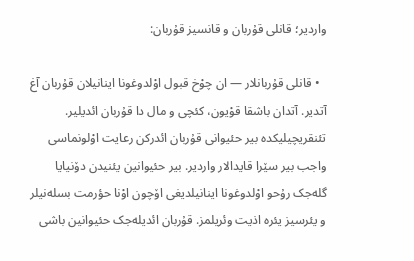واردیر؛ قانلی قۇربان و قانسیز قۇربان:

  • قانلی قۇربانلار — ان چوْخ قبول اوْلدوغونا اینانیلان قۇربان آغ آتدیر. آتدان باشقا قوْيون، کئچی و مال دا قۇربان ائدیلیر. تئنقریچیلیکده بیر حئیوانی قۇربان ائدرکن رعايت اوْلونماسی واجب بیر سێرا قايدالار واردیر. بیر حئیوانین يئنیدن دۆنيايا گله‌جک رۇحو اوْلدوغونا اینانیلدیغی اۆچون اوْنا حؤرمت بسله‌نیلر و يئرسیز يئره اذیت وئریلمز. قۇربان ائدیله‌جک حئیوانین باشی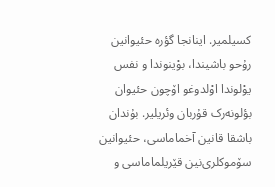کسیلمیر. اینانجا گؤره حئیوانین رۇحو باشیندا، بوْينوندا و نفس يوْلوندا اوْلدوغو اۆچون حئیوان بؤلونه‌رک قۇربان وئریلیر. بۇندان باشقا قانین آخماماسی، حئیوانین سۆموکلری‌نین قێریلماماسی و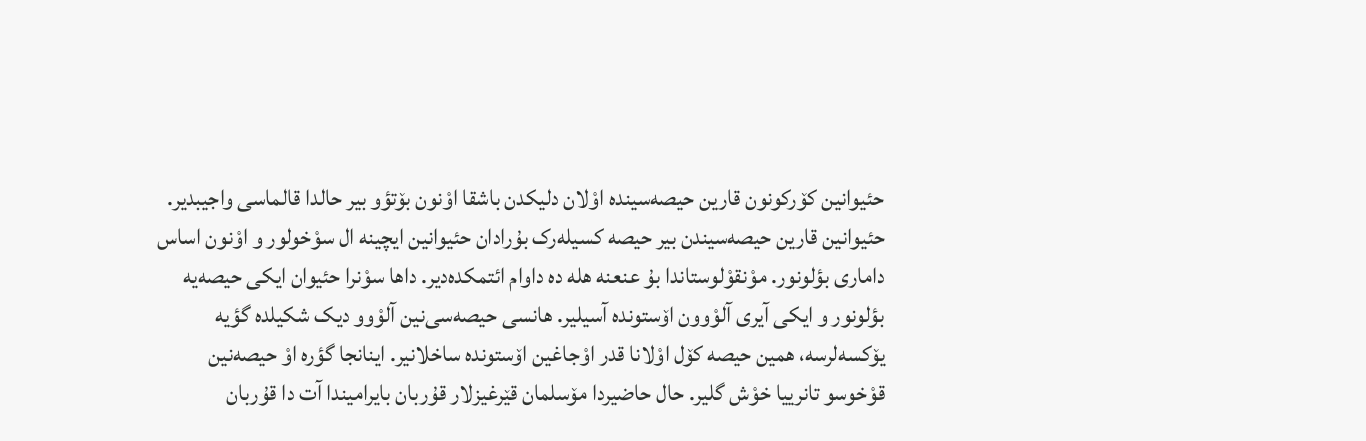حئیوانین کۆرکونون قارین حیصه‌‌سینده اوْلان دلیکدن باشقا اوْنون بۆتؤو بیر حالدا قالماسی واجیبدیر. حئیوانین قارین حیصه‌‌سیندن بیر حیصه‌‌ کسیله‌رک بۇرادان حئیوانین ایچینه ال سوْخولور و اوْنون اساس داماری بؤلونور. موْنقوْلوستاندا بۇ عنعنه‌‌ هله ده داوام ائتمکده‌دیر. داها سوْنرا حئیوان ایکی حیصه‌‌يه بؤلونور و ایکی آيری آلوْوون اۆستونده آسیلیر. هانسی حیصه‌سی‌نین آلوْوو دیک شکیلده گؤيه يۆکسه‌لرسه، همین حیصه‌‌ کۆل اوْلانا قدر اوْجاغین اۆستونده ساخلانیر. اینانجا گؤره اوْ حیصه‌‌نین قوْخوسو تانریيا خوْش گلیر. حال حاضیردا مۆسلمان قێرغیزلار قۇربان بايرامیندا آت دا قۇربان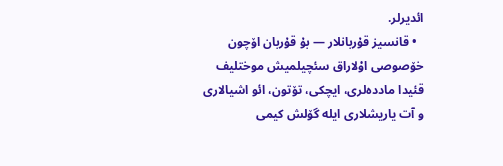ائدیرلر.
  • قانسیز قۇربانلار — بۇ قۇربان اۆچون خۆصوصی اوْلاراق سئچیلمیش موختلیف قئیدا مادده‌لری، ایچکی، تۆتون، ائو اشيالاری و آت ياریشلاری ایله گۆلش کیمی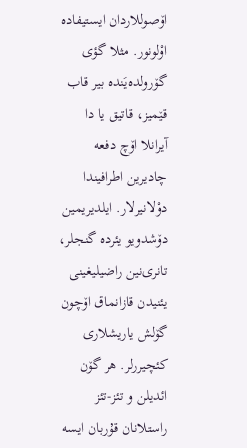اۆصوللاردان ایستیفاده اوْلونور. مثلا گؤی گۆرولده‌يَنده بیر قاب قێمیز، قاتیق يا دا آيرانلا اۆچ دفعه‌‌ چادیرین اطرافیندا دوْلانیرلار. ایلدیریمین دۆشدويو يئرده گنجلر، تانری‌نین راضیلیغینی يئنیدن قازانماق اۆچون گۆلش ياریشلاری کئچیررلر. هر گۆن ائدیلن و تئز-تئز راستلانان قۇربان ایسه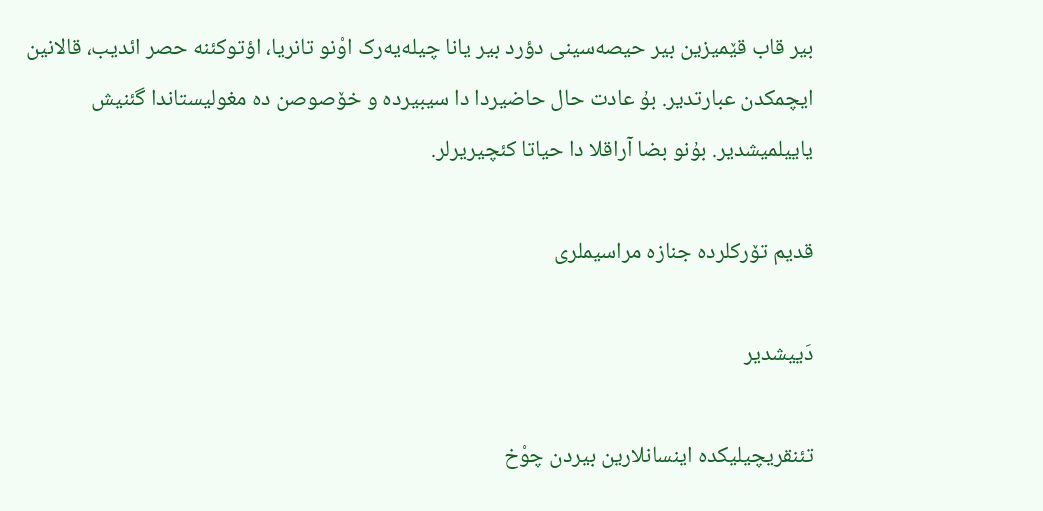بیر قاب قێمیزین بیر حیصه‌‌سینی دؤرد بیر يانا چیله‌يه‌رک اوْنو تانریا، اؤتوکئنه حصر ائدیب، قالانین ایچمکدن عبارتدیر. بۇ عادت حال حاضیردا دا سیبیرده و خۆصوصن ده مغولیستاندا گئنیش يايیلمیشدیر. بۇنو بضا آراقلا دا حیاتا کئچیریرلر.

قدیم تۆرکلرده جنازه مراسیملری

دَییشدیر

تئنقریچیلیکده اینسانلارین بیردن چوْخ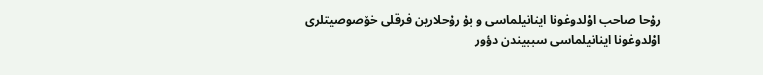رۇحا صاحب اوْلدوغونا اینانیلماسی و بۇ رۇحلارین فرقلی خۆصوصيتلری اوْلدوغونا اینانیلماسی سببیندن دؤور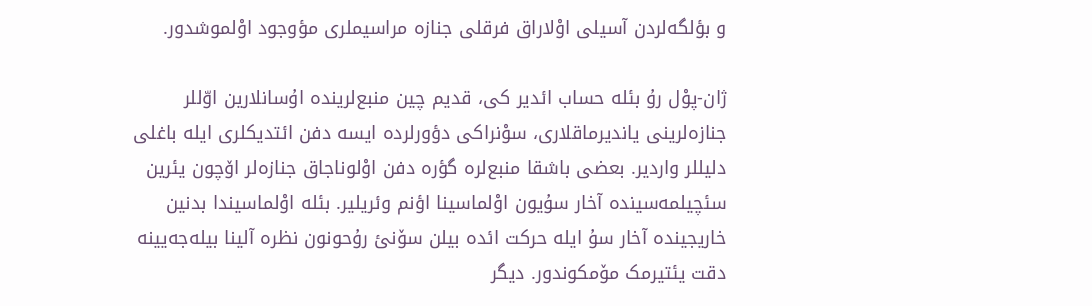و بؤلگه‌لردن آسیلی اوْلاراق فرقلی جنازه مراسیملری مؤوجود اوْلموشدور.

ژان-پوْل رۇ بئله حساب ائدیر کی، قدیم چین منبع‌لرینده اۇسانلارین اوّللر جنازه‌لرینی ياندیرماقلاری، سوْنراکی دؤورلرده ایسه دفن ائتدیکلری ایله باغلی دلیللر واردیر. بعضی باشقا منبع‌لره گؤره دفن اوْلوناجاق جنازه‌لر اۆچون يئرین سئچیلمه‌سینده آخار سۇيون اوْلماسینا اؤنم وئریلیر. بئله اوْلماسیندا بدنین خاریجینده آخار سۇ ایله حرکت ائده بیلن سۆنئ رۇحونون نظره آلینا بیله‌جه‌يینه دقت يئتیرمک مۆمکوندور. دیگر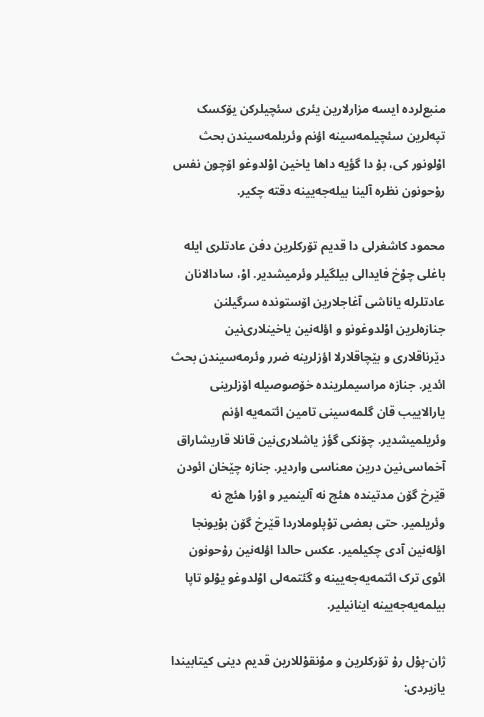منبع‌لرده ایسه مزارلارین يئری سئچیلرکن يۆکسک تپه‌لرین سئچیلمه‌سینه اؤنم وئریلمه‌سیندن بحث اوْلونور کی، بۇ دا گؤيه داها ياخین اوْلدوغو اۆچون نفس رۇحونون نظره آلینا بیله‌جه‌يینه دقته چکیر.

محمود کاشغرلی دا قدیم تۆرکلرین دفن عادتلری ایله باغلی چوْخ فايدالی بیلگیلر وئرمیشدیر. اوْ، سادالانان عادتلرله ياناشی آغاجلارین اۆستونده سرگیلنن جنازه‌لرین اوْلدوغونو و اؤله‌نین ياخینلاری‌نین دێرناقلاری و بێچاقلارلا اؤزلرینه ضرر وئرمه‌سیندن بحث ائدیر. جنازه مراسیملرینده خۆصوصیله اۆزلرینی يارالايیب قان گلمه‌سینی تامین ائتمه‌يه اؤنم وئریلمیشدیر. چۆنکی گؤز ياشلاری‌نین قانلا قاریشاراق آخماسی‌نین درین معناسی واردیر. جنازه چێخان ائودن قێرخ گۆن مدتینده هئچ نه آلینمیر و اوْرا هئچ نه وئریلمیر. حتی بعضی توْپلوملاردا قێرخ گۆن بوْيونجا اؤله‌نین آدی چکیلمیر. عکس حالدا اؤله‌نین رۇحونون ائوی ترک ائتمه‌يه‌جه‌يینه و گئتمه‌لی اوْلدوغو يوْلو تاپا بیلمه‌يه‌جه‌يینه اینانیلیر.

ژان-پوْل رۇ تۆرکلرین و موْنقوْللارین قدیم دینی کیتابیندا يازیردی: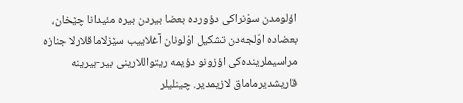اؤلومدن سوْنراکی دؤورده بعضا بیردن بیره مئيدانا چێخان، بعضاده اوّلجه‌دن تشکیل اوْلونان آغلايیب سێزلاماقلارلا جنازه مراسیملرینده‌کی اؤزونو دؤيمه ریتواللارینی بیر-بیرینه قاریشدیرماماق لازیمدیر. چینلیلر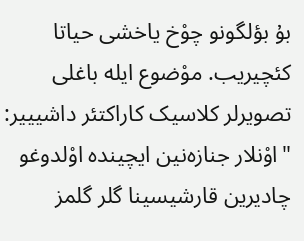بۇ بؤلگونو چوْخ ياخشی حیاتا کئچیریب. موْضوع ایله باغلی تصویرلر کلاسیک کاراکتئر داشیيیر: "اوْنلار جنازه‌نین ایچینده اوْلدوغو چادیرین قارشیسینا گلر گلمز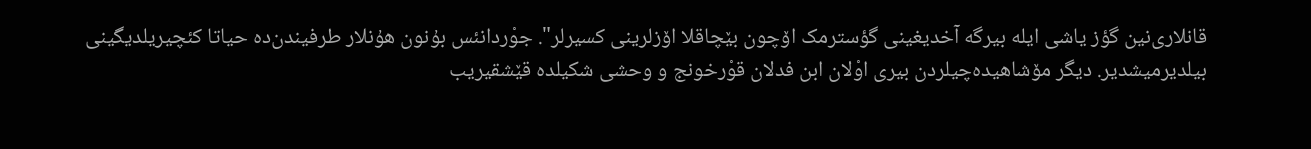قانلاری‌نین گؤز ياشی ایله بیرگه آخدیغینی گؤسترمک اۆچون بێچاقلا اۆزلرینی کسیرلر". جوْردانئس بۇنون هۇنلار طرفیندن‌ده حیاتا کئچیریلدیگینی بیلدیرمیشدیر. دیگر مۆشاهیده‌چیلردن بیری اوْلان ابن فدلان قوْرخونج و وحشی شکیلده قێشقیریب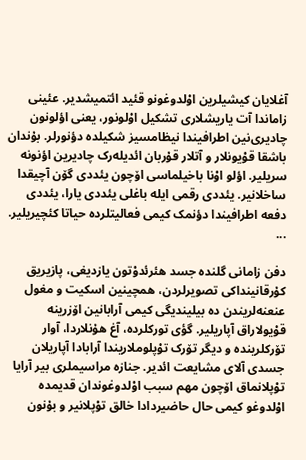آغلايان کیشیلرین اوْلدوغونو قئيد ائتمیشدیر. عئینی زاماندا آت ياریشلاری تشکیل اوْلونور، یعنی اؤلونون چادیری‌نین اطرافیندا نیظامسیز شکیلده دؤنورلر. بۇندان باشقا قوْيونلار و آتلار قۇربان ائدیله‌رک چادیرین اؤنونه سریلیر. اؤلو اوْنا باخیلماسی اۆچون يئددی گۆن آچیقدا ساخلانیر. يئددی رقمی ایله باغلی يئددی يارا، يئددی دفعه‌‌ اطرافیندا دؤنمک کیمی فعالیتلرده حیاتا کئچیریلیر. ...

دفن زامانی گلنده جسد هئرئدوْتون يازدیغی، پازیریق کۇرقانینداکی تصویرلردن، همچینین اسکیت و مغول عنعنه‌‌لریندن ده بیلیندیگی کیمی آرابانین اۆزرینه قوْيولاراق آپاریلیر. گؤی تورکلرده، آغ هۇنلاردا، آوار تۆرکلرینده و دیگر تۆرک توْپلوملاریندا آرابادا آپاریلان جسدی آلای مشایعت ائدیر. جنازه مراسیملری بیر آرايا توْپلانماق اۆچون مهم سبب اوْلدوغوندان قدیمده اوْلدوغو کیمی حال حاضیردادا خالق توْپلانیر و بۇنون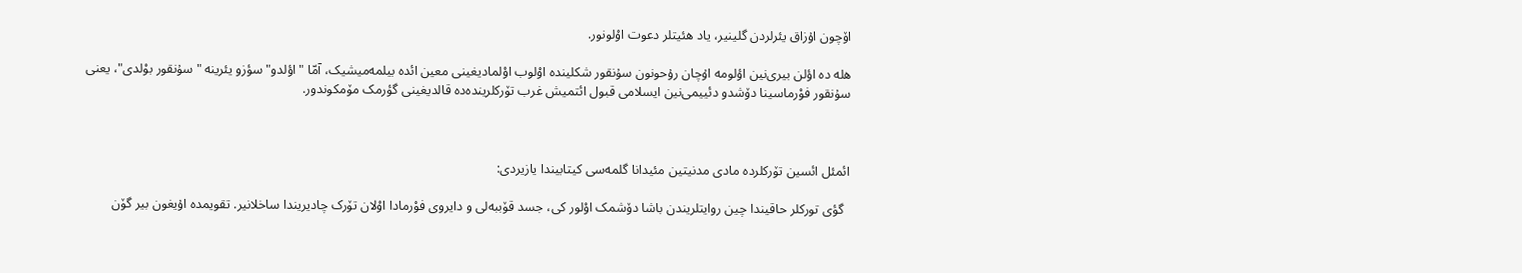اۆچون اۇزاق يئرلردن گلینیر، ياد هئيتلر دعوت اوْلونور.

هله ده اؤلن بیری‌نین اؤلومه اۇچان رۇحونون سۇنقور شکلینده اوْلوب اوْلمادیغینی معین ائده بیلمه‌میشیک، آمّا "اؤلدو" سؤزو يئرینه "سۇنقور بوْلدی"، یعنی سۇنقور فوْرماسینا دۆشدو دئيیمی‌نین ایسلامی قبول ائتمیش غرب تۆرکلرینده‌ده قالدیغینی گؤرمک مۆمکوندور.



ائمئل ائسین تۆرکلرده مادی مدنیتین مئيدانا گلمه‌سی کیتابیندا يازیردی:

  گؤی تورکلر حاقیندا چین روايتلریندن باشا دۆشمک اوْلور کی، جسد قۆببه‌لی و دایروی فوْرمادا اوْلان تۆرک چادیریندا ساخلانیر. تقویمده اۇيغون بیر گۆن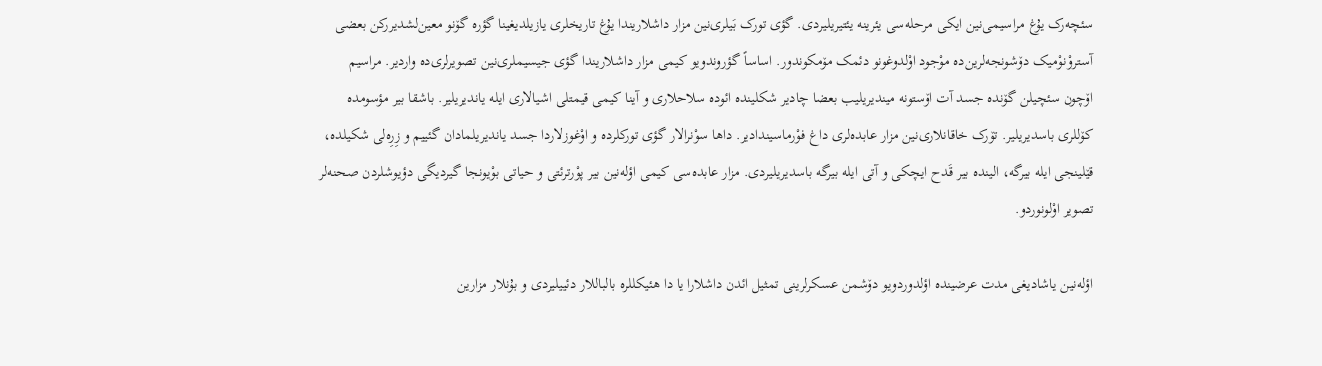سئچه‌رک يۇغ مراسیمی‌نین ایکی مرحله‌‌سی يئرینه يئتیریلیردی. گؤی تورک بَيلری‌نین مزار داشلاریندا يۇغ تاریخلری يازیلدیغینا گؤره گۆنو معين‌لشدیررکن بعضی آستروْنوْمیک دۆشونجه‌لرین‌ده موْجود اوْلدوغونو دئمک مۆمکوندور. اساساً گؤروندويو کیمی مزار داشلاریندا گؤی جیسیملری‌نین تصویرلری‌ده واردیر. مراسیم اۆچون سئچیلن گۆنده جسد آت اۆستونه میندیریلیب بعضا چادیر شکلینده ائوده سلاحلاری و آينا کیمی قیمتلی اشيالاری ایله ياندیریلیر. باشقا بیر مؤسومده کۆللری باسدیریلیر. تۆرک خاقانلاری‌نین مزار عابده‌لری داغ فوْرماسیندادیر. داها سوْنرالار گؤی تورکلرده و اوْغوزلاردا جسد ياندیریلمادان گئيیم و زِرِه‌لی شکیلده، قێلینجی ایله بیرگه، الینده بیر قَدح ایچکی و آتی ایله بیرگه باسدیریلیردی. مزار عابده‌سی کیمی اؤله‌نین بیر پوْرترئتی و حیاتی بوْيونجا گیردیگی دؤيوشلردن صحنه‌‌لر تصویر اوْلونوردو.

اؤله‌نین ياشادیغی مدت عرضینده اؤلدوردويو دۆشمن عسکرلرینی تمثیل ائدن داشلارا يا دا هئیکللره بالباللار دئيیلیردی و بۇنلار مزارین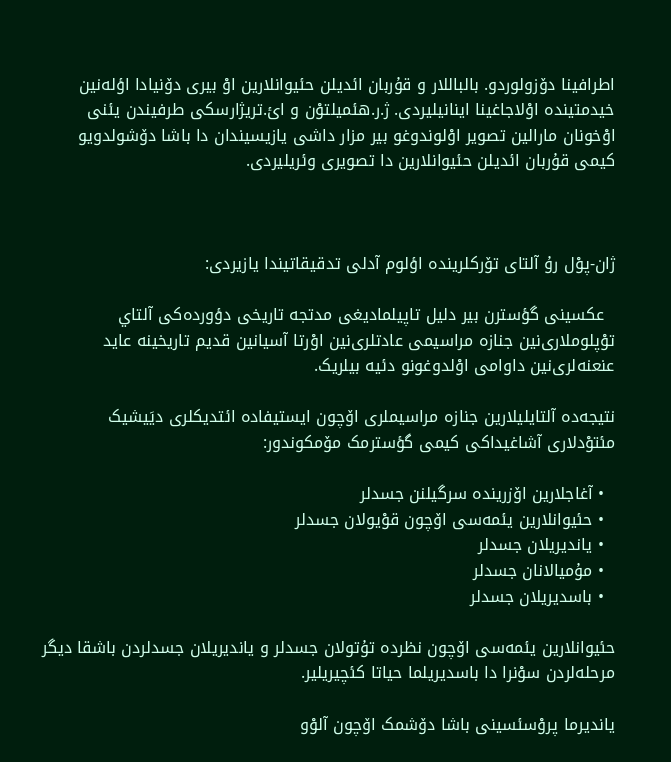اطرافینا دۆزولوردو. بالباللار و قۇربان ائدیلن حئیوانلارین اوْ بیری دۆنيادا اؤله‌نین خیدمتینده اوْلاجاغینا اینانیلیردی. ژ.ر.هئمیلتوْن و ائ.تریژارسکی طرفیندن يئنی اوْخونان مارالین تصویر اوْلوندوغو بیر مزار داشی يازیسیندان دا باشا دۆشولدويو کیمی قۇربان ائدیلن حئیوانلارین دا تصویری وئریلیردی.



ژان-پوْل رۇ آلتای تۆرکلرینده اؤلوم آدلی تدقیقاتیندا يازیردی:

  عکسینی گؤسترن بیر دلیل تاپیلمادیغی مدتجه تاریخی دؤورده‌کی آلتاي توْپلوملاری‌نین جنازه مراسیمی عادتلری‌نین اوْرتا آسیانین قدیم تاریخینه عاید عنعنه‌لری‌نین داوامی اوْلدوغونو دئيه بیلریک.

نتیجه‌ده آلتايلیلارین جنازه مراسیملری اۆچون ایستیفاده ائتدیکلری ديَیشیک مئتوْدلاری آشاغیداکی کیمی گؤسترمک مۆمکوندور:

  • آغاجلارین اۆزرینده سرگیلنن جسدلر
  • حئیوانلارین يئمه‌سی اۆچون قوْيولان جسدلر
  • ياندیریلان جسدلر
  • مۇميالانان جسدلر
  • باسدیریلان جسدلر

حئیوانلارین يئمه‌سی اۆچون نظرده تۇتولان جسدلر و ياندیریلان جسدلردن باشقا دیگر مرحله‌‌لردن سوْنرا دا باسدیریلما حیاتا کئچیریلیر.

ياندیرما پروْسئسینی باشا دۆشمک اۆچون آلوْو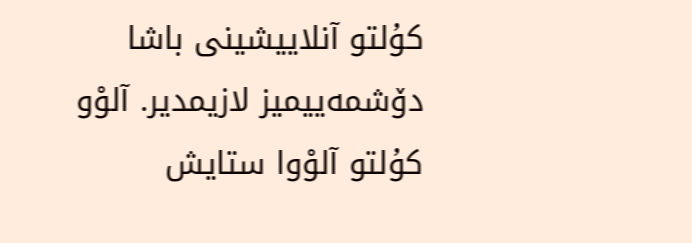کۇلتو آنلايیشینی باشا دۆشمه‌يیمیز لازیمدیر. آلوْو کۇلتو آلوْوا ستایش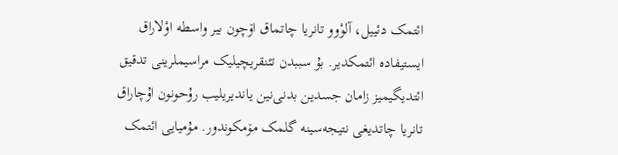ائتمک دئيیل، آلوْوو تانریا چاتماق اۆچون بیر واسطه‌‌ اوْلاراق ایستیفاده ائتمکدیر. بۇ سببدن تئنقریچیلیک مراسیملرینی تدقیق ائتدیگیمیز زامان جسدین بدنی‌نین ياندیریلیب رۇحونون اۇچاراق تانريا چاتدیغی نتیجه‌سینه گلمک مۆمکوندور. مۇميایی ائتمک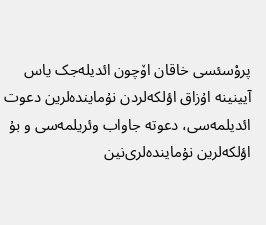پروْسئسی خاقان اۆچون ائدیله‌جک ياس آيینینه اۇزاق اؤلکه‌لردن نۇماينده‌‌لرین دعوت ائدیلمه‌سی، دعوته جاواب وئریلمه‌سی و بۇ اؤلکه‌لرین نۇماينده‌لری‌نین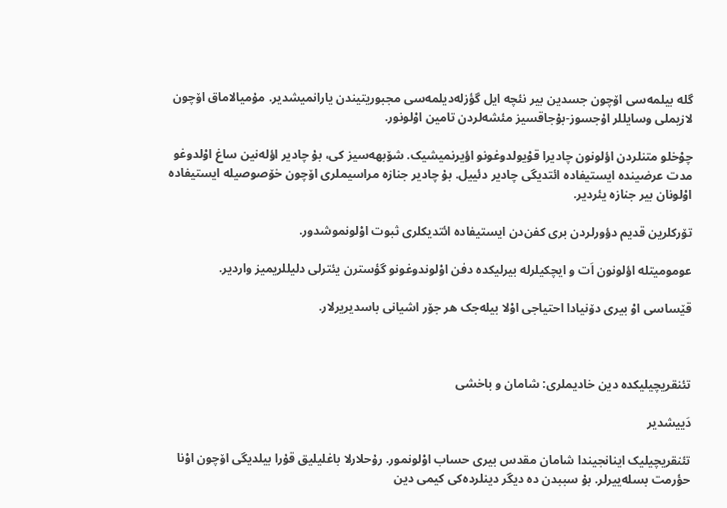گله بیلمه‌سی اۆچون جسدین بیر نئچه ایل گؤزله‌دیلمه‌سی مجبوریتیندن يارانمیشدیر. مۇميالاماق اۆچون لازیملی وسایللر اۇجسوز-بۇجاقسیز مئشه‌لردن تامین اوْلونور.

چوْخلو متنلردن اؤلونون چادیرا قوْيولدوغونو اؤيرنمیشیک. شۆبهه‌سیز کی، بۇ چادیر اؤله‌نین ساغ اوْلدوغو مدت عرضینده ایستیفاده ائتدیگی چادیر دئيیل. بۇ چادیر جنازه مراسیملری اۆچون خۆصوصیله ایستیفاده اوْلونان بیر جنازه يئردیر.

تۆرکلرین قدیم دؤورلردن بری کفن‌دن ایستیفاده ائتدیکلری ثبوت اوْلونموشدور.

عومومیتله اؤلونون اَت و ایچکیلرله بیرلیکده دفن اوْلوندوغونو گؤسترن يئترلی دلیللریمیز واردیر.

قێساسی اوْ بیری دۆنيادا احتیاجی اوْلا بیله‌جک هر جۆر اشيانی باسدیریرلار.



تئنقریچیلیکده دین خادیملری: شامان و باخشی

دَییشدیر

تئنقریچیلیک اینانجیندا شامان مقدس بیری حساب اوْلونمور. رۇحلارلا باغلیلیق قۇرا بیلدیگی اۆچون اوْنا حؤرمت بسله‌يیرلر. بۇ سببدن ده دیگر دینلرده‌کی کیمی دین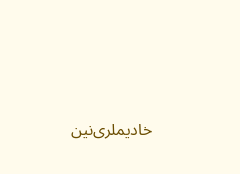خادیملری‌نین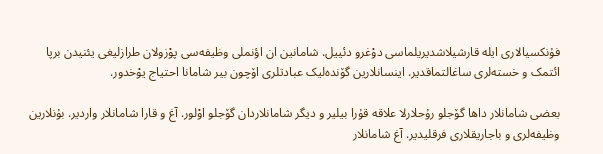فۇنکسیالاری ایله قارشیلاشدیریلماسی دوْغرو دئيیل. شامانین ان اؤنملی وظیفه‌‌سی پوْزولان طرازلیغی يئنیدن برپا ائتمک و خسته‌لری ساغالتماقدیر. اینسانلارین گۆنده‌لیک عبادتلری اۆچون بیر شامانا احتیاج يوْخدور.

بعضی شامانلار داها گۆجلو رۇحلارلا علاقه‌‌ قۇرا بیلیر و دیگر شامانلاردان گۆجلو اوْلور. آغ و قارا شامانلار واردیر. بۇنلارین وظیفه‌‌لری و باجاریقلاری فرقلیدیر. آغ شامانلار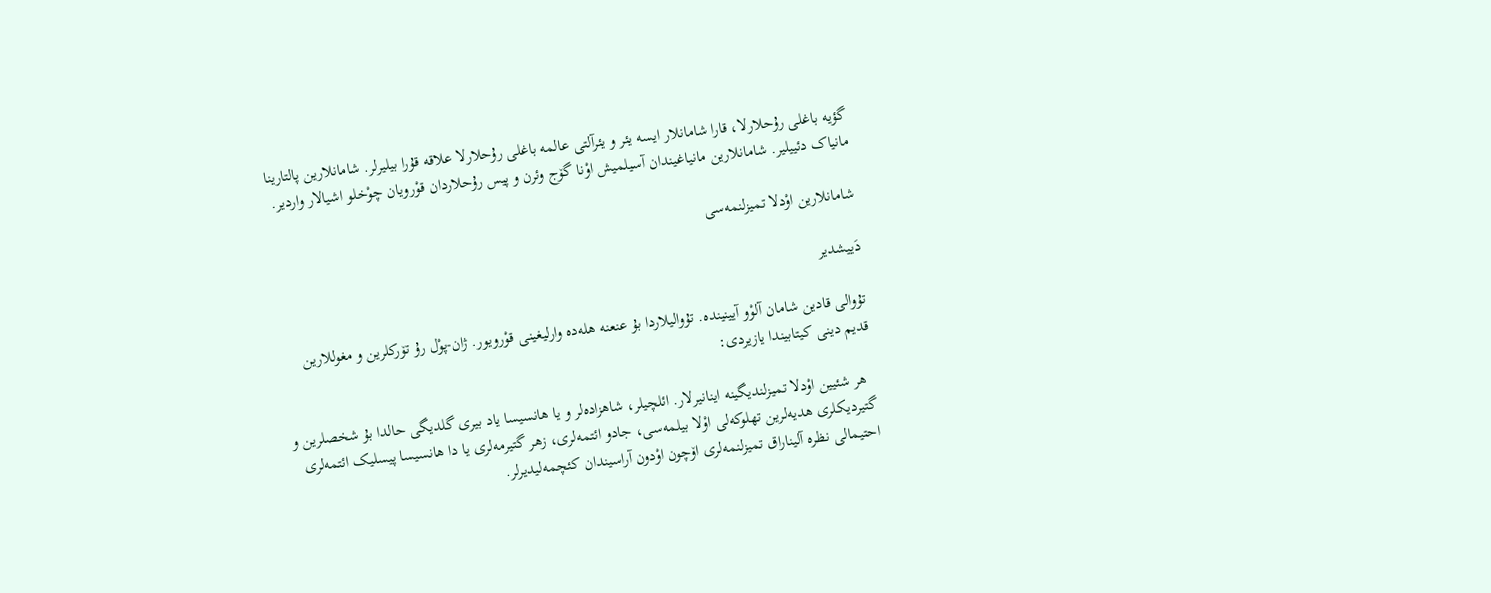گؤيه باغلی رۇحلارلا، قارا شامانلار ایسه يئر و يئرآلتی عالمه باغلی رۇحلارلا علاقه‌‌ قۇرا بیلیرلر. شامانلارین پالتارینا مانياک دئيیلیر. شامانلارین مانياغیندان آسیلمیش اوْنا گۆج وئرن و پیس رۇحلاردان قوْرويان چوْخلو اشيالار واردیر.

شامانلارین اوْدلا تمیزلنمه‌سی

دَییشدیر

تۇوالی قادین شامان آلوْو آيینینده. تۇوالیلاردا بۇ عنعنه‌‌ هله‌ده وارلیغینی قوْرويور. ژان-پوْل رۇ تۆرکلرین و مغوللارین قدیم دینی کیتابیندا يازیردی:

  هر شئيین اوْدلا تمیزلندیگینه اینانیرلار. ائلچیلر، شاهزاده‌لر و يا هانسیسا ياد بیری گلدیگی حالدا بۇ شخصلرین و گتیردیکلری هدیه‌‌لرین تهلوکه‌‌لی اوْلا بیلمه‌سی، جادو ائتمه‌لری، زهر گتیرمه‌لری يا دا هانسیسا پیسلیک ائتمه‌لری احتیمالی نظره آلیناراق تمیزلنمه‌لری اۆچون اوْدون آراسیندان کئچمه‌لیدیرلر.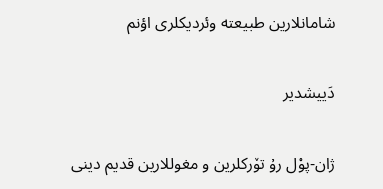شامانلارین طبیعته وئردیکلری اؤنم

دَییشدیر

ژان-پوْل رۇ تۆرکلرین و مغوللارین قدیم دینی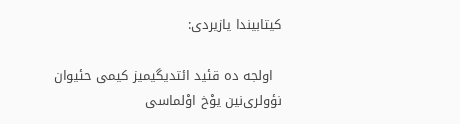کیتابیندا يازیردی:

  اولجه ده قئيد ائتدیگیمیز کیمی حئیوان نؤولری‌نین يوْخ اوْلماسی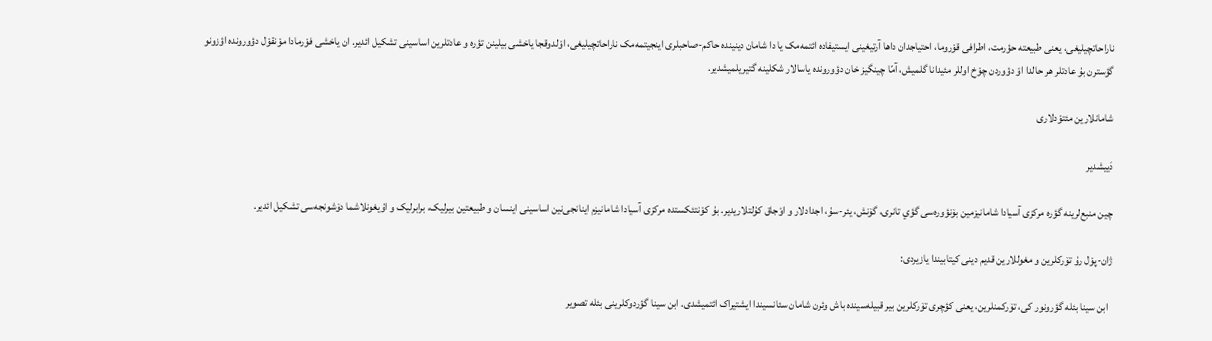ناراحاتچیلیغی، یعنی طبیعته حؤرمت، اطرافی قوْروما، احتیاجدان داها آرتیغینی ایستیفاده ائتمه‌مک يا دا شامان دینینده حاکم-صاحبلری اینجیتمه‌مک ناراحاتچیلیغی، اوْلدوقجا ياخشی بیلینن تؤره و عادتلرین اساسینی تشکیل ائدیر. ان ياخشی فوْرمادا موْنقوْل دؤورونده اؤزونو گؤسترن بۇ عادتلر هر حالدا اوْ دؤوردن چوْخ اوللر مئيدانا گلمیش، آمّا چینگیز خان دؤورونده ياسالار شکلینه گتیریلمیشدیر.

شامانلارین مئتوْدلاری

دَییشدیر

چین منبع‌لرینه گؤره مرکزی آسيادا شامانیزمین بۆنؤوره‌سی گؤي تانری، گۆنش، يئر-سۇ، اجدادلار و اوْجاق کۇلتلاریدیر. بۇ کوْنتئکستده مرکزی آسيادا شامانیزم اینانجی‌نین اساسینی اینسان و طبیعتین بیرلیک، برابرلیک و اۇيغونلاشما دۆشونجه‌سی تشکیل ائدیر.

ژان-پوْل رۇ تۆرکلرین و مغوللارین قدیم دینی کیتابیندا يازیردی:

  ابن سینا بئله گؤرونور کی، تۆرکمنلرین، یعنی کؤچری تۆرکلرین بیر قبیله‌سینده باش وئرن شامان سئانسیندا ایشتیراک ائتمیشدی. ابن سینا گؤردوکلرینی بئله تصویر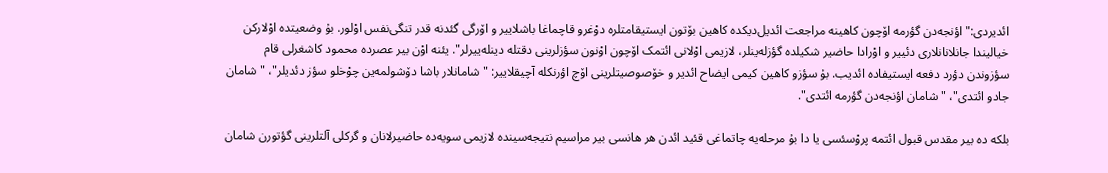ائدیردی:"اؤنجه‌دن گؤرمه اۆچون کاهینه مراجعت ائدیل‌دیکده کاهین بۆتون ایستیقامتلره دوْغرو قاچماغا باشلايیر و اۆرگی گئدنه قدر تنگی‌نفس اوْلور. بۇ وضعیتده اوْلارکن خيالیندا جانلانانلاری دئيیر و اوْرادا حاضیر شکیلده گؤزله‌ينلر، لازیمی اوْلانی ائتمک اۆچون اوْنون سؤزلرینی دقتله دینله‌يیرلر". يئنه اوْن بیر عصرده محمود کاشغرلی قام سؤزوندن دؤرد دفعه‌‌ ایستیفاده ائدیب. بۇ سؤزو کاهین کیمی ایضاح ائدیر و خۆصوصيتلرینی اۆچ اؤرنکله آچیقلايیر: "شامانلار باشا دۆشولمه‌ين چوْخلو سؤز دئدیلر"، "شامان جادو ائتدی"، "شامان اؤنجه‌دن گؤرمه ائتدی".

بلکه ده بیر مقدس قبول ائتمه پروْسئسی يا دا بۇ مرحله‌‌يه چاتماغی قئيد ائدن هر هانسی بیر مراسیم نتیجه‌سینده لازیمی سویه‌ده حاضیرلانان و گرکلی آلتلرینی گؤتورن شامان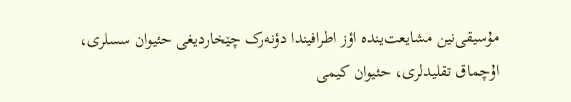مۇسیقی‌نین مشایعت‌ینده اؤز اطرافیندا دؤنه‌رک چێخاردیغی حئیوان سسلری، اۇچماق تقلیدلری، حئیوان کیمی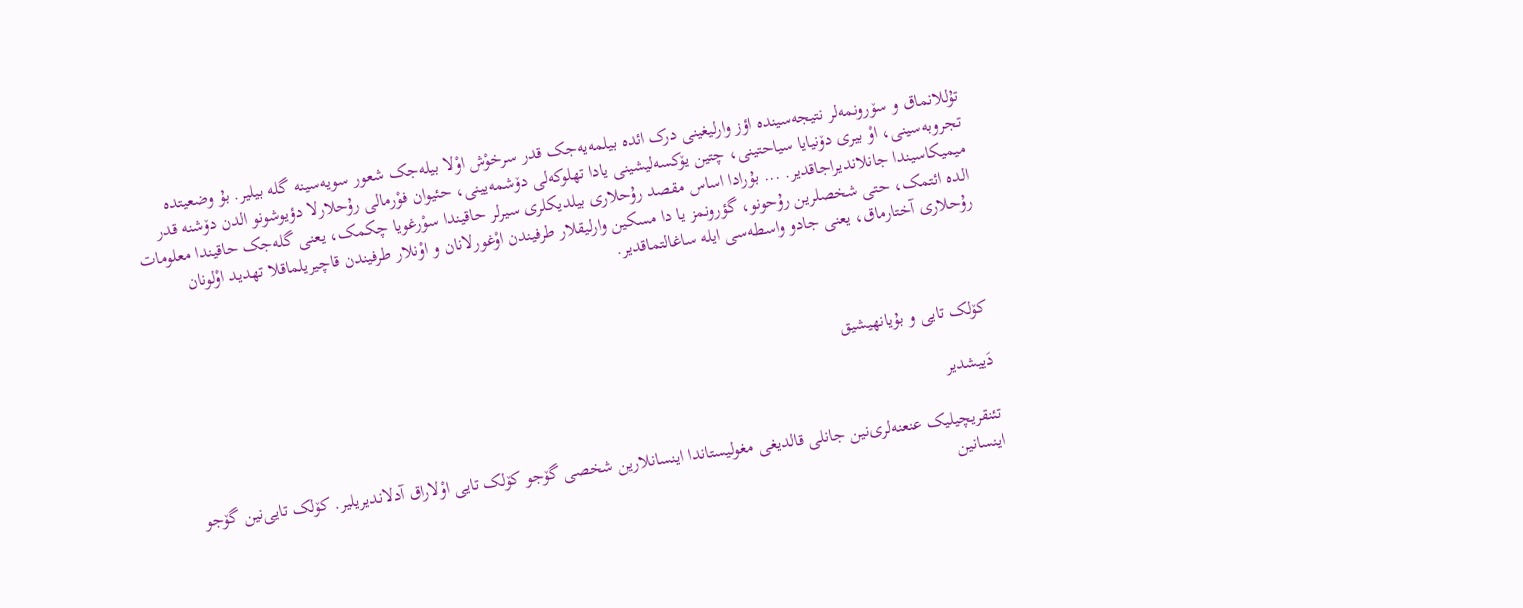تۇللانماق و سۆرونمه‌لر نتیجه‌سینده اؤز وارلیغینی درک ائده بیلمه‌يه‌جک قدر سرخوْش اوْلا بیله‌جک شعور سویه‌سینه گله بیلیر. بۇ وضعیتده تجروبه‌سینی، اوْ بیری دۆنيايا سياحتینی، چتین يۆکسه‌لیشینی يادا تهلوکه‌‌لی دۆشمه‌يینی، حئیوان فوْرمالی رۇحلارلا دؤيوشونو الدن دۆشنه قدر میمیکاسیندا جانلاندیراجاقدیر. ... بۇرادا اساس مقصد رۇحلاری بیلدیکلری سیرلر حاقیندا سوْرغويا چکمک، یعنی گله‌جک حاقیندا معلومات الده ائتمک، حتی شخصلرین رۇحونو، گؤرونمز يا دا مسکین وارلیقلار طرفیندن اوْغورلانان و اوْنلار طرفیندن قاچیریلماقلا تهدید اوْلونان رۇحلاری آختارماق، یعنی جادو واسطه‌‌سی ایله ساغالتماقدیر.



کۆلک تايی و بۇيانهیشیق

دَییشدیر

تئنقریچیلیک عنعنه‌لری‌نین جانلی قالدیغی مغولیستاندا اینسانلارین شخصی گۆجو کۆلک تايی اوْلاراق آدلاندیریلیر. کۆلک تايی‌نین گۆجو اینسانین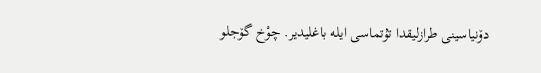دۆنياسینی طرازلیقدا تۇتماسی ایله باغلیدیر. چوْخ گۆجلو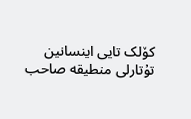کۆلک تايی اینسانین تۇتارلی منطیقه صاحب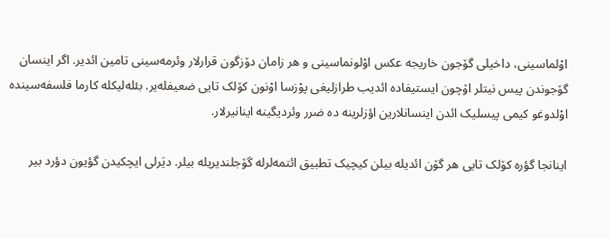اوْلماسینی، داخیلی گۆجون خاریجه عکس اوْلونماسینی و هر زامان دۆزگون قرارلار وئرمه‌سینی تامین ائدیر. اگر اینسان گۆجوندن پیس نيتلر اۆچون ایستیفاده ائدیب طرازلیغی پوْزسا اوْنون کۆلک تايی ضعیفله‌ير. بئله‌لیکله کارما فلسفه‌سینده اوْلدوغو کیمی پیسلیک ائدن اینسانلارین اؤزلرینه ده ضرر وئردیگینه اینانیرلار.

اینانجا گؤره کۆلک تايی هر گۆن ائدیله بیلن کیچیک تطبیق ائتمه‌لرله گۆجلندیریله بیلر. ديَرلی ایچکیدن گؤيون دؤرد بیر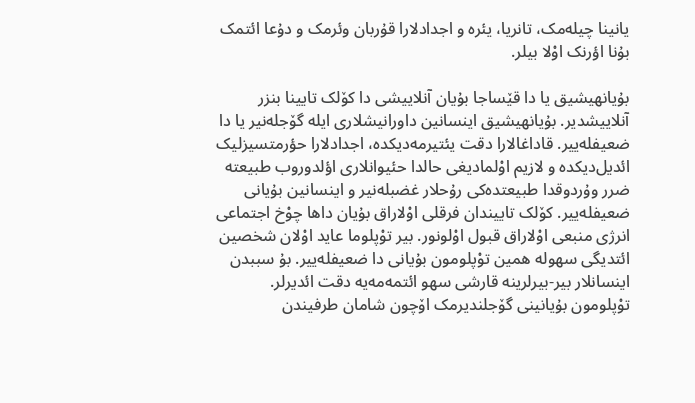يانینا چیله‌مک، تانريا، يئره و اجدادلارا قۇربان وئرمک و دۇعا ائتمک بۇنا اؤرنک اوْلا بیلر.

بۇيانهیشیق يا دا قێساجا بۇيان آنلايیشی دا کۆلک تايینا بنزر آنلايیشدیر. بۇيانهیشیق اینسانین داورانیشلاری ایله گۆجله‌نیر يا دا ضعیفله‌يیر. قاداغالارا دقت يئتیرمه‌دیکده، اجدادلارا حؤرمتسیزلیک ائدیل‌دیکده و لازیم اوْلمادیغی حالدا حئیوانلاری اؤلدوروب طبیعته ضرر وۇردوقدا طبیعتده‌کی رۇحلار غضبله‌نیر و اینسانین بۇيانی ضعیفله‌يیر. کۆلک تايیندان فرقلی اوْلاراق بۇيان داها چوْخ اجتماعی انرژی منبعی اوْلاراق قبول اوْلونور. بیر توْپلوما عاید اوْلان شخصین ائتدیگی سهوله همین توْپلومون بۇيانی دا ضعیفله‌يیر. بۇ سببدن اینسانلار بیر-بیرلرینه قارشی سهو ائتمه‌مه‌يه دقت ائدیرلر. توْپلومون بۇيانینی گۆجلندیرمک اۆچون شامان طرفیندن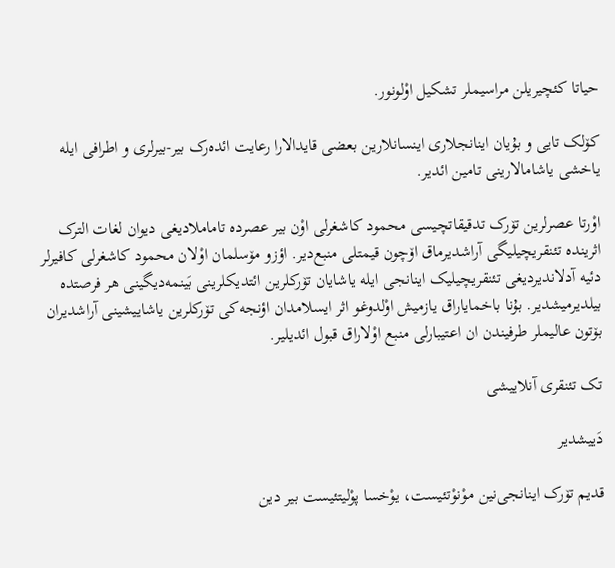حیاتا کئچیریلن مراسیملر تشکیل اوْلونور.

کۆلک تايی و بۇيان اینانجلاری اینسانلارین بعضی قايدالارا رعايت ائده‌رک بیر-بیرلری و اطرافی ایله ياخشی ياشامالارینی تامین ائدیر.

اوْرتا عصرلرین تۆرک تدقیقاتچیسی محمود کاشغرلی اوْن بیر عصرده تاماملادیغی دیوان لغات الترک اثرینده تئنقریچیلیگی آراشدیرماق اۆچون قيمتلی منبع‌دیر. اؤزو مۆسلمان اوْلان محمود کاشغرلی کافیرلر دئيه آدلاندیردیغی تئنقریچیلیک اینانجی ایله ياشايان تۆرکلرین ائتدیکلرینی بَينمه‌دیگینی هر فرصتده بیلدیرمیشدیر. بۇنا باخماياراق يازمیش اوْلدوغو اثر ایسلامدان اؤنجه‌کی تۆرکلرین ياشايیشینی آراشدیران بۆتون عالیملر طرفیندن ان اعتیبارلی منبع‌ اوْلاراق قبول ائدیلیر.

تک تئنقری آنلايیشی

دَییشدیر

قدیم تۆرک اینانجی‌نین موْنوْتئیست، يوْخسا پوْلیتئیست بیر دین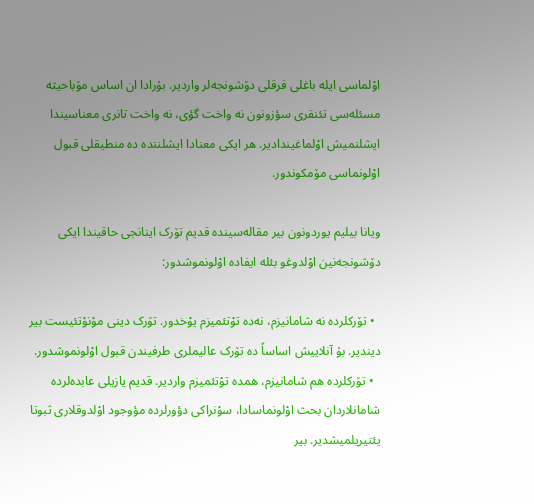اوْلماسی ایله باغلی فرقلی دۆشونجه‌لر واردیر. بۇرادا ان اساس مۆباحیثه مسئله‌‌سی تئنقری سؤزونون نه واخت گؤی، نه واخت تانری معناسیندا ایشلنمیش اوْلماغیندادیر. هر ایکی معنادا ایشلننده ده منطیقلی قبول اوْلونماسی مۆمکوندور.

ويانا بیلیم یوردونون بیر مقاله‌سینده قدیم تۆرک اینانجی حاقیندا ایکی دۆشونجه‌نین اوْلدوغو بئله ایفاده اوْلونموشدور:

  • تۆرکلرده نه شامانیزم، نه‌ده توْتئمیزم يوْخدور. تۆرک دینی موْنوْتئیست بیر دیندیر. بۇ آنلايیش اساساً ده تۆرک عالیملری طرفیندن قبول اوْلونموشدور.
  • تۆرکلرده هم شامانیزم، همده توْتئمیزم واردیر. قدیم يازیلی عابده‌لرده شامانلاردان بحث اوْلونماسادا، سوْنراکی دؤورلرده مؤوجود اوْلدوقلاری ثبوتا يئتیریلمیشدیر. بیر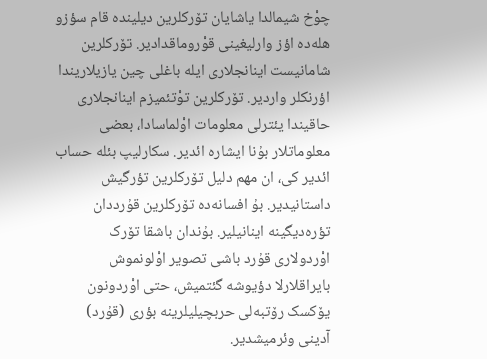چوْخ شیمالدا ياشايان تۆرکلرین دیلینده قام سؤزو هله‌ده اؤز وارلیغینی قوْروماقدادیر. تۆرکلرین شامانیست اینانجلاری ایله باغلی چین يازیلاریندا اؤرنکلر واردیر. تۆرکلرین توْتئمیزم اینانجلاری حاقیندا يئترلی معلومات اوْلماسادا، بعضی معلوماتلار بۇنا ایشاره ائدیر. سکارلیپ بئله حساب ائدیر کی، ان مهم دلیل تۆرکلرین تؤرگیش داستانیدیر. بۇ افسانه‌ده تۆرکلرین قۇرددان تؤره‌دیگینه اینانیلیر. بۇندان باشقا تۆرک اوْردولاری قۇرد باشی تصویر اوْلونموش بايراقلارلا دؤيوشه گئتمیش، حتی اوْردونون يۆکسک رۆتبه‌لی حربچیلیلرینه بؤری (قۇرد) آدینی وئرمیشدیر.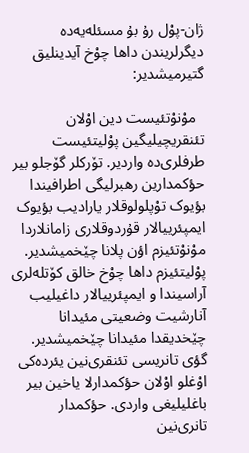ژان-پوْل رۇ بۇ مسئله‌‌يه‌ده دیگرلریندن داها چوْخ آيدینلیق گتیرمیشدیر:

  موْنوْتئیست دین اوْلان تئنقریچیلیگین پوْلیتئیست طرفلری‌ده واردیر. تۆرکلر گۆجلو بیر حؤکمدارین رهبرلیگی اطرافیندا بؤيوک توْپلولوقلار يارادیب بؤيوک ایمپئریيالار قۇردوقلاری زامانلاردا موْنوْتئیزم اؤن پلانا چێخمیشدیر. پوْلیتئیزم داها چوْخ خالق کۆتله‌لری آراسیندا و ایمپئریيالار داغیلیب آنارشیت وضعیتی مئيدانا چێخدیقدا مئيدانا چێخمیشدیر. گؤی تانریسی تئنقری‌نین يئرده‌کی اوْغلو اوْلان حؤکمدارلا ياخین بیر باغلیلیغی واردی. حؤکمدار تانری‌نین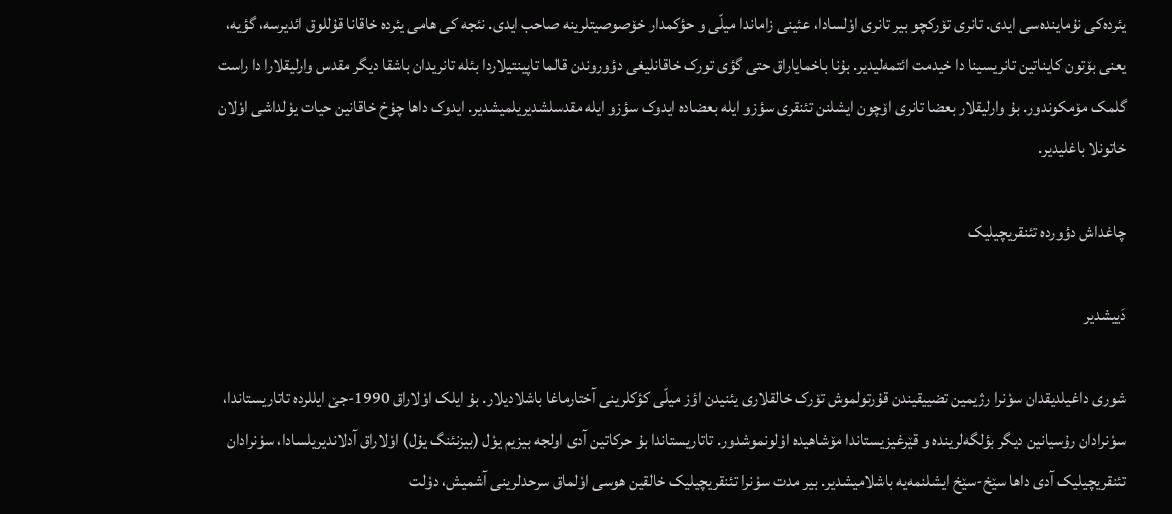يئرده‌کی نۇماينده‌‌سی ایدی. تانری تۆرکچو بیر تانری اوْلسادا، عئینی زاماندا میلّی و حؤکمدار خۆصوصيتلرینه صاحب ایدی. نئجه کی هامی يئرده خاقانا قۇللوق ائدیرسه، گؤيه، یعنی بۆتون کایناتین تانریسینا دا خیدمت ائتمه‌لیدیر. بۇنا باخماياراق حتی گؤی تورک خاقانلیغی دؤوروندن قالما تاپینتیلاردا بئله تانریدان باشقا دیگر مقدس وارلیقلارا دا راست گلمک مۆمکوندور. بۇ وارلیقلار بعضا تانری اۆچون ایشلنن تئنقری سؤزو ایله بعضاده ایدوک سؤزو ایله مقدسلشدیریلمیشدیر. ایدوک داها چوْخ خاقانین حیات يوْلداشی اوْلان خاتونلا باغلیدیر.

چاغداش دؤورده تئنقریچیلیک

دَییشدیر

شوری داغیلدیقدان سوْنرا رژیمین تضییقیندن قۇرتولموش تۆرک خالقلاری يئنیدن اؤز میلّی کؤکلرینی آختارماغا باشلادیلار. بۇ ایلک اوْلاراق 1990-جێ ایللرده تاتاریستاندا، سوْنرادان رۇسیانین دیگر بؤلگه‌لرینده و قێرغیزیستاندا مۆشاهیده اوْلونموشدور. تاتاریستاندا بۇ حرکاتین آدی اولجه بیزیم يوْل (بیزنئنگ يۇل) اوْلاراق آدلاندیریلسادا، سوْنرادان تئنقریچیلیک آدی داها سێخ-سێخ ایشلنمه‌يه باشلامیشدیر. بیر مدت سوْنرا تئنقریچیلیک خالقین هوسی اوْلماق سرحدلرینی آشمیش، دوْلت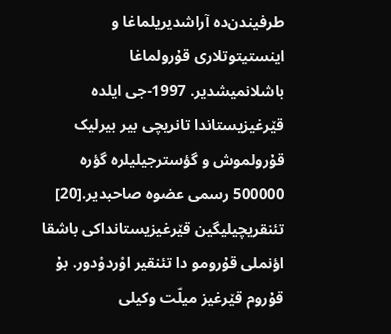طرفیندن‌ده آراشدیریلماغا و اینستیتوتلاری قۇرولماغا باشلانمیشدیر. 1997-جی ایلده قێرغیزیستاندا تانریچی بیر بیرلیک قۇرولموش و گؤسترجیلیلره گؤره 500000 رسمی عضوه صاحبدیر.[20] تئنقریچیلیگین قێرغیزیستانداکی باشقا اؤنملی قۇرومو دا تئنقیر اوْردوْدور. بۇ قۇروم قێرغیز میلّت وکیلی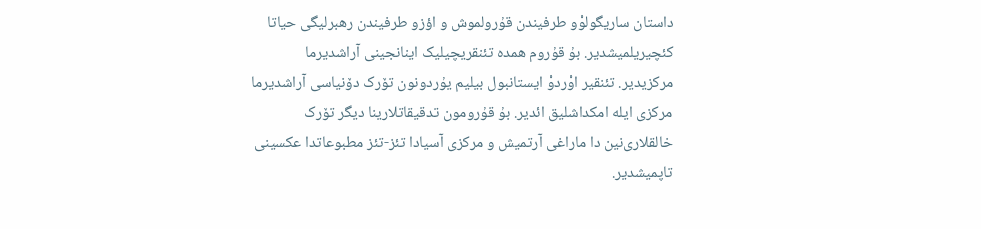داستان ساریگولوْو طرفیندن قۇرولموش و اؤزو طرفیندن رهبرلیگی حیاتا کئچیریلمیشدیر. بۇ قۇروم همده تئنقریچیلیک اینانجینی آراشدیرما مرکزیدیر. تئنقیر اوْردوْ ایستانبول بیلیم یۇردونون تۆرک دۆنياسی آراشدیرما مرکزی ایله امکداشلیق ائدیر. بۇ قۇرومون تدقیقاتلارینا دیگر تۆرک خالقلاری‌نین دا ماراغی آرتمیش و مرکزی آسیادا تئز-تئز مطبوعاتدا عکسینی تاپمیشدیر.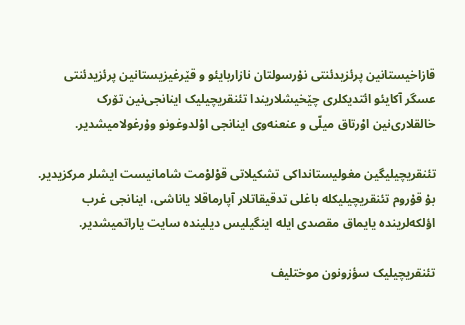قازاخیستانین پرئزیدئنتی نۇرسولتان نازاربايئو و قێرغیزیستانین پرئزیدئنتی عسگر آکايئو ائتدیکلری چێخیشلاریندا تئنقریچیلیک اینانجی‌نین تۆرک خالقلاری‌نین اوْرتاق میلّی و عنعنه‌‌وی اینانجی اوْلدوغونو وۇرغولامیشدیر.

تئنقریچیلیگین مغولیستانداکی تشکیلاتی قوْلوْمت شامانیست ایشلر مرکزیدیر. بۇ قۇروم تئنقریچیلیکله باغلی تدقیقاتلار آپارماقلا ياناشی، اینانجی غرب اؤلکه‌لرینده يايماق مقصدی ایله اینگیلیس دیلینده سايت ياراتمیشدیر.

تئنقریچیلیک سؤزونون موختلیف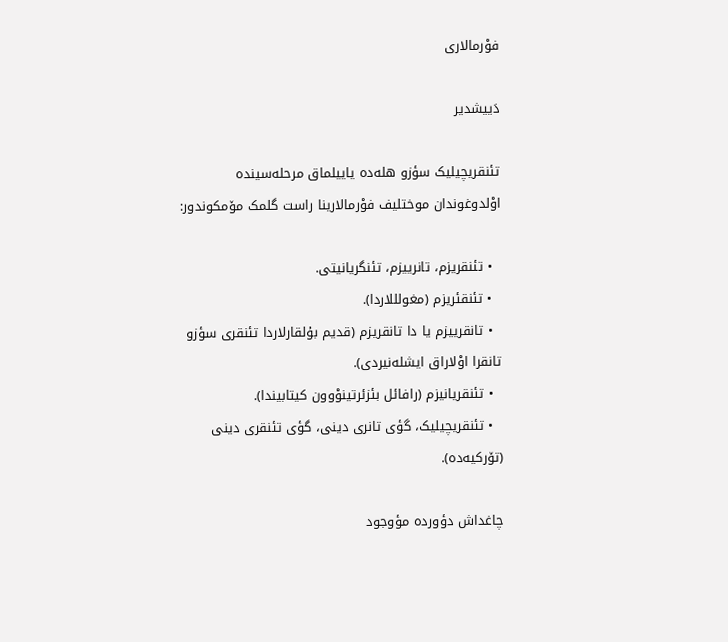فوْرمالاری

دَییشدیر

تئنقریچیلیک سؤزو هله‌ده يايیلماق مرحله‌‌سینده اوْلدوغوندان موختلیف فوْرمالارینا راست گلمک مۆمکوندور:

  • تئنقریزم، تانرییزم، تئنگریانیتی.
  • تئنقئریزم (مغولللاردا).
  • تانقرییزم يا دا تانقریزم (قدیم بۇلقارلاردا تئنقری سؤزو تانقرا اوْلاراق ایشله‌نیردی).
  • تئنقریانیزم (رافائل بئزئرتینوْوون کیتابیندا).
  • تئنقریچیلیک، گؤی تانری دینی، گؤی تئنقری دینی (تۆرکيه‌ده).

چاغداش دؤورده مؤوجود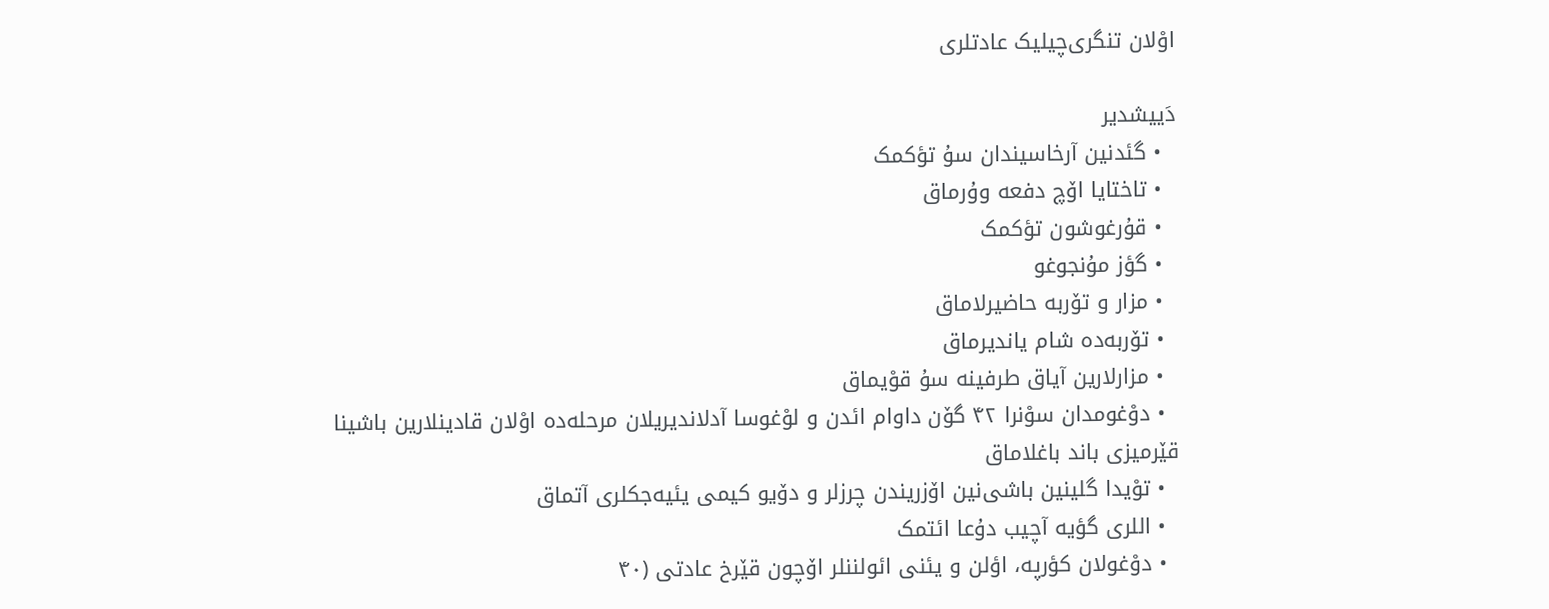اوْلان تنگری‌چیلیک عادتلری

دَییشدیر
  • گئدنین آرخاسیندان سۇ تؤکمک
  • تاختايا اۆچ دفعه‌‌ وۇرماق
  • قۇرغوشون تؤکمک
  • گؤز مۇنجوغو
  • مزار و تۆربه حاضیرلاماق
  • تۆربه‌ده شام ياندیرماق
  • مزارلارین آياق طرفینه سۇ قوْيماق
  • دوْغومدان سوْنرا ۴۲ گۆن داوام ائدن و لوْغوسا آدلاندیریلان مرحله‌‌ده اوْلان قادینلارین باشینا قێرمیزی باند باغلاماق
  • توْيدا گلینین باشی‌نین اۆزریندن چرزلر و دۆيو کیمی یئیه‌جکلری آتماق
  • اللری گؤيه آچیب دۇعا ائتمک
  • دوْغولان کؤرپه، اؤلن و يئنی ائولننلر اۆچون قێرخ عادتی (۴۰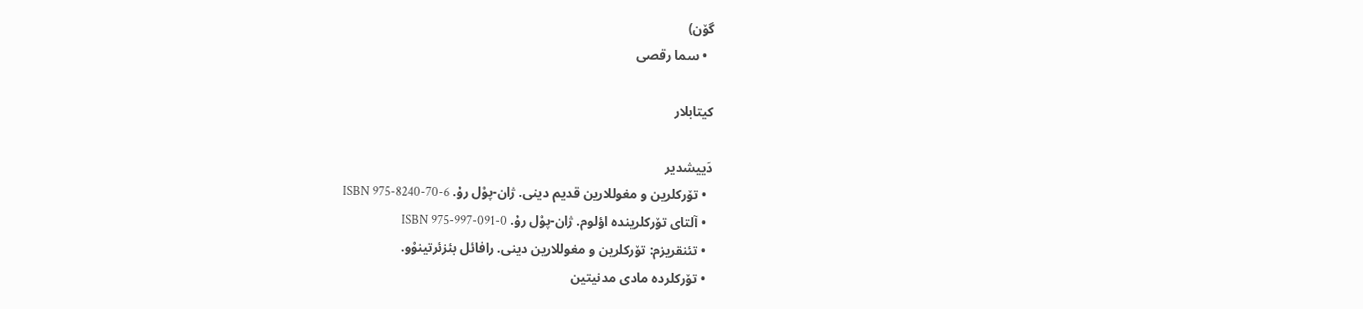گۆن)
  • سما رقصی

کیتابلار

دَییشدیر
  • تۆرکلرین و مغوللارین قدیم دینی. ژان-پوْل رۇ. ISBN 975-8240-70-6
  • آلتای تۆرکلرینده اؤلوم. ژان-پوْل رۇ. ISBN 975-997-091-0
  • تئنقریزم: تۆرکلرین و مغوللارین دینی. رافائل بئزئرتینوْو.
  • تۆرکلرده مادی مدنیتین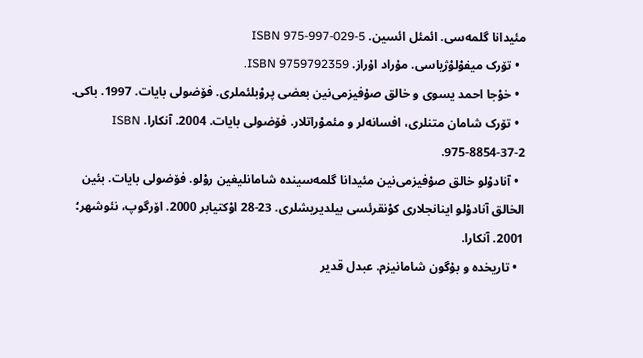مئيدانا گلمه‌سی. ائمئل ائسین. ISBN 975-997-029-5
  • تۆرک میفوْلوْژياسی. مۇراد اۇراز. ISBN 9759792359.
  • خوْجا احمد يسوی و خالق صۇفیزمی‌نین بعضی پروْبلئملری. فۆضولی بايات. 1997. باکی.
  • تۆرک شامان متنلری، افسانه‌لر و مئموْراتلار. فۆضولی بايات. 2004. آنکارا. ISBN 975-8854-37-2.
  • آنادوْلو خالق صۇفیزمی‌نین مئيدانا گلمه‌سینده شامانلیغین روْلو. فۆضولی بايات. بئين الخالق آنادوْلو اینانجلاری کوْنقرئسی بیلدیریشلری. 23-28 اوْکتيابر 2000. اۆرگوپ، نئوشهر؛ 2001. آنکارا.
  • تاریخده و بۇگون شامانیزم. عبدل قدیر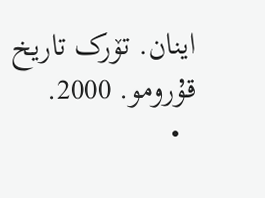اینان. تۆرک تاریخ قۇرومو. 2000.
  •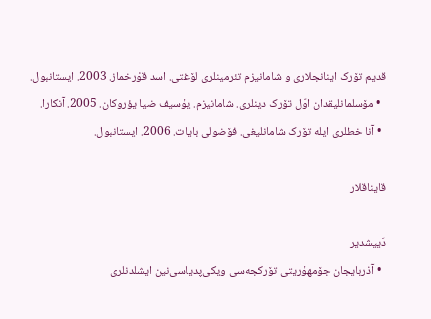قدیم تۆرک اینانجلاری و شامانیزم تئرمینلری لۆغتی. اسد قوْرخماز. 2003. ایستانبول.
  • مۆسلمانلیقدان اوّل تۆرک دینلری. شامانیزم. يۇسیف ضیا يؤروکان. 2005. آنکارا.
  • آنا خطلری ایله تۆرک شامانلیغی. فۆضولی بايات. 2006. ایستانبول.

قایناقلار

دَییشدیر
  • آذربایجان جۆمهۇریتی تۆرکجه‌سی ویکی‌پدیاسی‌نین ایشلدنلری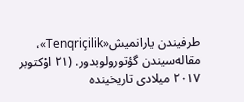طرفیندن یارانمیش«Tenqriçilik»، مقاله‌سیندن گؤتورولوبدور. (۲۱ اوْکتوبر ۲۰۱۷ میلادی تاریخینده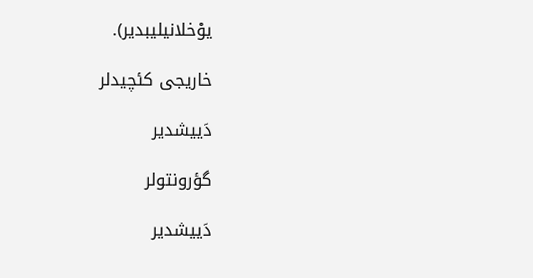یوْخلانیلیبدیر).

خاریجی کئچیدلر

دَییشدیر

گؤرونتولر

دَییشدیر